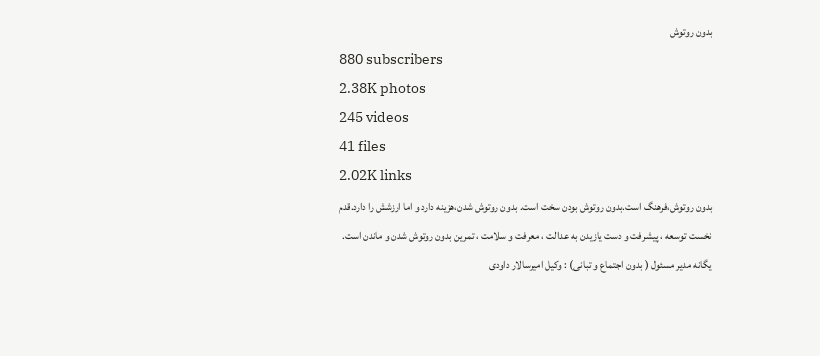بدون روتوش
880 subscribers
2.38K photos
245 videos
41 files
2.02K links
بدون روتوش،فرهنگ است.بدون روتوش بودن سخت است. بدون روتوش شدن،هزینه دارد و اما ارزشش را دارد.قدم نخست توسعه ، پیشرفت و دست یازیدن به عدالت ، معرفت و سلامت ، تمرین بدون روتوش شدن و ماندن است.
یگانه مدیر مسئول ( بدون اجتماع و تبانی) : وکیل امیرسالار داودی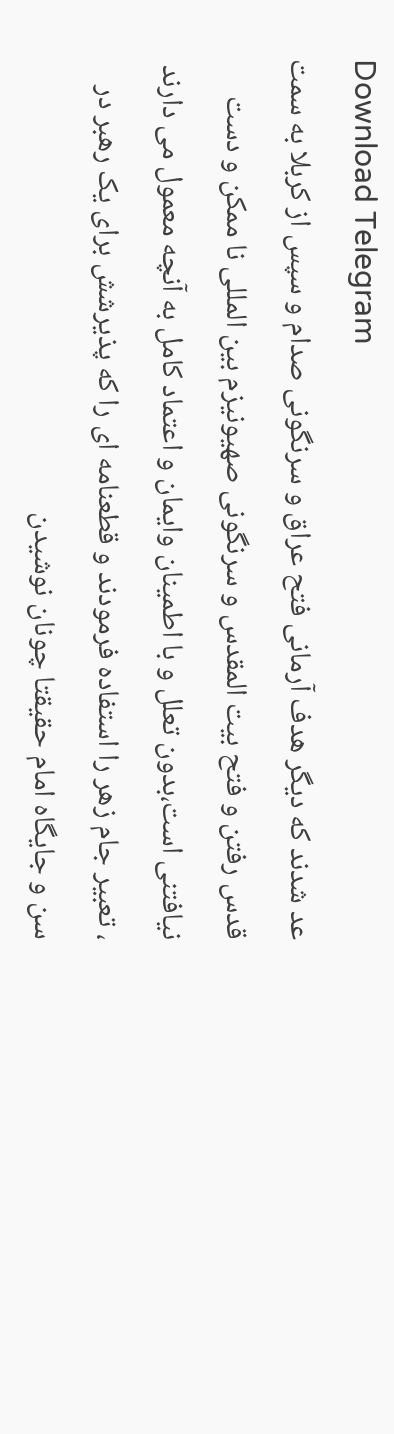Download Telegram
عد شدند که دیگر هدف آرمانی فتح عراق و سرنگونی صدام و سپس از کربلا به سمت قدس رفتن و فتح بیت المقدس و سرنگونی صهیونیزم بین المللی نا ممکن و دست نیافتنی است،بدون تعلل و با اطمینان وایمان و اعتماد کامل به آنچه معمول می دارند ، تعبیر جام زهر را استفاده فرمودند و قطعنامه ای را که پذیرشش برای یک رهبر در سن و جایگاه امام حقیقتا چونان نوشیدن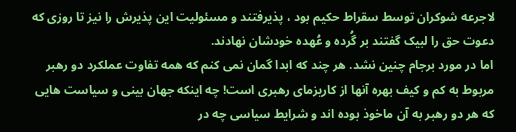لاجرعه شوکران توسط سقراط حکیم بود ، پذیرفتند و مسئولیت این پذیرش را نیز تا روزی که دعوت حق را لبیک گفتند بر گُرده و عُهده خودشان نهادند.
اما در مورد برجام چنین نشد. هر چند که ابدا گمان نمی کنم که همه تفاوت عملکرد دو رهبر مربوط به کم و کیف بهره آنها از کاریزمای رهبری است! چه اینکه جهان بینی و سیاست هایی که هر دو رهبر به آن ماخوذ بوده اند و شرایط سیاسی چه در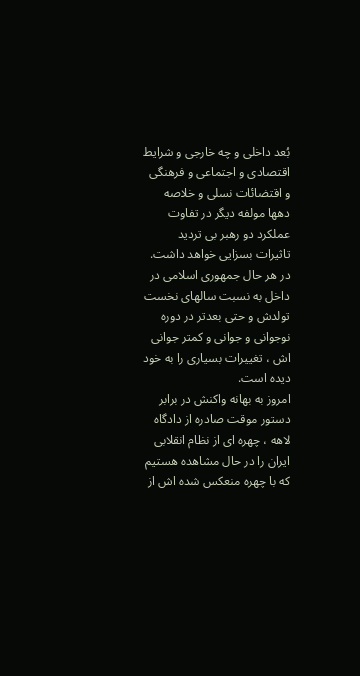بُعد داخلی و چه خارجی و شرایط اقتصادی و اجتماعی و فرهنگی و اقتضائات نسلی و خلاصه دهها مولفه دیگر در تفاوت عملکرد دو رهبر بی تردید تاثیرات بسزایی خواهد داشت.
در هر حال جمهوری اسلامی در داخل به نسبت سالهای نخست تولدش و حتی بعدتر در دوره نوجوانی و جوانی و کمتر جوانی اش ، تغییرات بسیاری را به خود دیده است.
امروز به بهانه واکنش در برابر دستور موقت صادره از دادگاه لاهه ، چهره ای از نظام انقلابی ایران را در حال مشاهده هستیم که با چهره منعکس شده اش از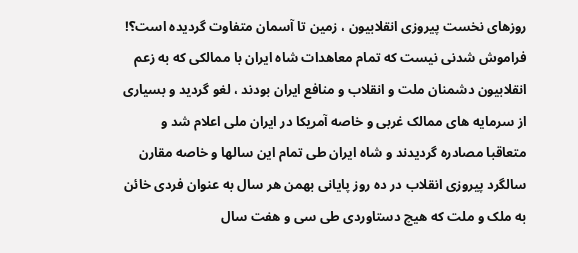روزهای نخست پیروزی انقلابیون ، زمین تا آسمان متفاوت گردیده است؟!
فراموش شدنی نیست که تمام معاهدات شاه ایران با ممالکی که به زعم انقلابیون دشمنان ملت و انقلاب و منافع ایران بودند ، لغو گردید و بسیاری از سرمایه های ممالک غربی و خاصه آمریکا در ایران ملی اعلام شد و متعاقبا مصادره گردیدند و شاه ایران طی تمام این سالها و خاصه مقارن سالگرد پیروزی انقلاب در ده روز پایانی بهمن هر سال به عنوان فردی خائن به ملک و ملت که هیچ دستاوردی طی سی و هفت سال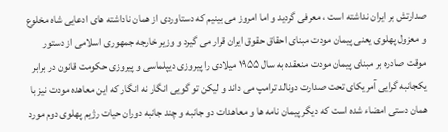صدارتش بر ایران نداشته است ، معرفی گردید و اما امروز می بینیم که دستاوردی از همان ناداشته های ادعایی شاه مخلوع و معزول پهلوی یعنی پیمان مودت مبنای احقاق حقوق ایران قرار می گیرد و وزیر خارجه جمهوری اسلامی از دستور موقت صادره بر مبنای پیمان مودت منعقده به سال ۱۹۵۵ میلادی را پیروزی دیپلماسی و پیروزی حکومت قانون در برابر یکجانبه گرایی آمریکای تحت صدارت دونالد ترامپ می داند و لیکن تو گویی انگار نه انگار که این معاهده مودت نیز با همان دستی امضاء شده است که دیگر پیمان نامه ها و معاهدات دو جانبه و چند جانبه دوران حیات رژیم پهلوی دوم مورد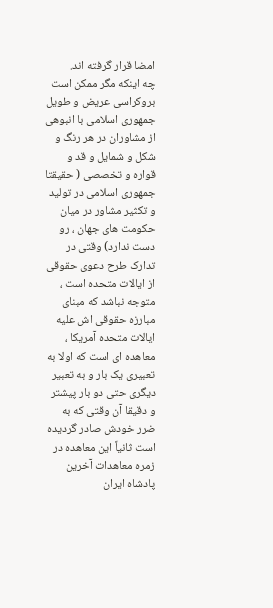امضا قرار گرفته اند.
چه اینکه مگر ممکن است بروکراسی عریض و طویل جمهوری اسلامی با انبوهی از مشاوران در هر رنگ و شکل و شمایل و قد و قواره و تخصصی ( حقیقتا جمهوری اسلامی در تولید و تکثیر مشاور در میان حکومت های جهان ، رو دست ندارد) وقتی در تدارک طرح دعوی حقوقی از ایالات متحده است ، متوجه نباشد که مبنای مبارزه حقوقی اش علیه ایالات متحده آمریکا ، معاهده ای است که اولا به تعبیری یک بار و به تعبیر دیگری حتی دو بار پیشتر و دقیقا آن وقتی که به ضرر خودش صادر گردیده است ثانیاً این معاهده در زمره معاهدات آخرین پادشاه ایران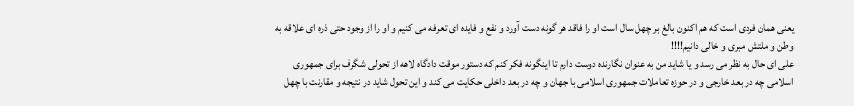یعنی همان فردی است که هم اکنون بالغ بر چهل سال است او را فاقد هر گونه دست آورد و نفع و فایده ای تعرفه می کنیم و او را از وجود حتی ذره ای علاقه به وطن و ملتش مبری و خالی دانیم!!!!
علی ای حال به نظر می رسد و یا شاید من به عنوان نگارنده دوست دارم تا اینگونه فکر کنم که دستور موقت دادگاه لاهه از تحولی شگرف برای جمهوری اسلامی چه در بعد خارجی و در حوزه تعاملات جمهوری اسلامی با جهان و چه در بعد داخلی حکایت می کند و این تحول شاید در نتیجه و مقارنت با چهل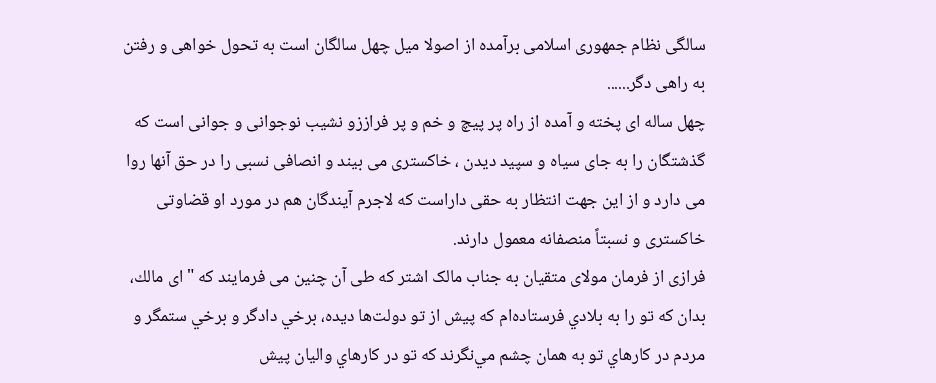سالگی نظام جمهوری اسلامی برآمده از اصولا میل چهل سالگان است به تحول خواهی و رفتن به راهی دگر......
چهل ساله ای پخته و آمده از راه پر پیچ و خم و پر فراززو نشیب نوجوانی و جوانی است که گذشتگان را به جای سیاه و سپید دیدن ، خاکستری می بیند و انصافی نسبی را در حق آنها روا می دارد و از این جهت انتظار به حقی داراست که لاجرم آیندگان هم در مورد او قضاوتی خاکستری و نسبتاً منصفانه معمول دارند.
فرازی از فرمان مولای متقیان به جناب مالک اشتر که طی آن چنین می فرمایند که " ای مالك، بدان كه تو را به بلادي فرستاده‌ام كه پيش از تو دولت‌ها ديده، برخي دادگر و برخي ستمگر و مردم در كارهاي تو به همان چشم مي‌نگرند كه تو در كارهاي واليان پيش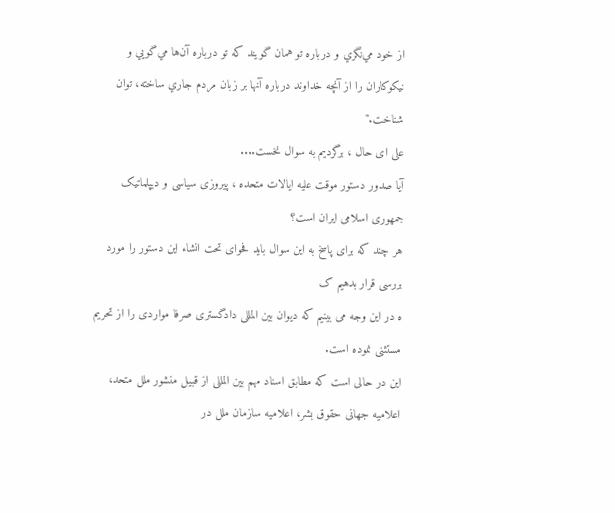از خود مي‌نگري و درباره تو همان گويند كه تو درباره آن‌ها مي‌گويي و نيكوكاران را از آنچه خداوند درباره آنها بر زبان مردم جاري ساخته، توان شناخت."
علی ای حال ، برگردیم به سوال نخست....
آیا صدور دستور موقت علیه ایالات متحده ، پیروزی سیاسی و دیپلماتیک جمهوری اسلامی ایران است؟
هر چند که برای پاسخ به این سوال باید فحوای تحت انشاء این دستور را مورد بررسی قرار بدهیم ک
ه در این وجه می بینیم که دیوان بین المللی دادگستری صرفا مواردی را از تحریم مستثنی نموده است.
این در حالی است که مطابق اسناد مهم بین المللی از قبیل منشور ملل متحد، اعلامیه جهانی حقوق بشر، اعلامیه سازمان ملل در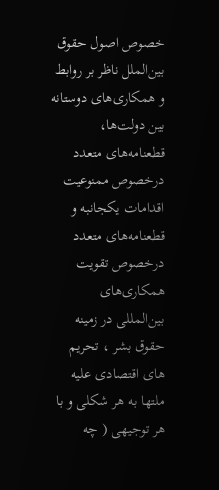خصوص اصول حقوق بین‌الملل ناظر بر روابط و همکاری‌های دوستانه بین دولت‌ها، قطعنامه‌های متعدد درخصوص ممنوعیت اقدامات یکجانبه و قطعنامه‌های متعدد درخصوص تقویت همکاری‌های بین‌المللی در زمینه حقوق بشر ، تحریم های اقتصادی علیه ملتها به هر شکلی و با هر توجیهی ( چه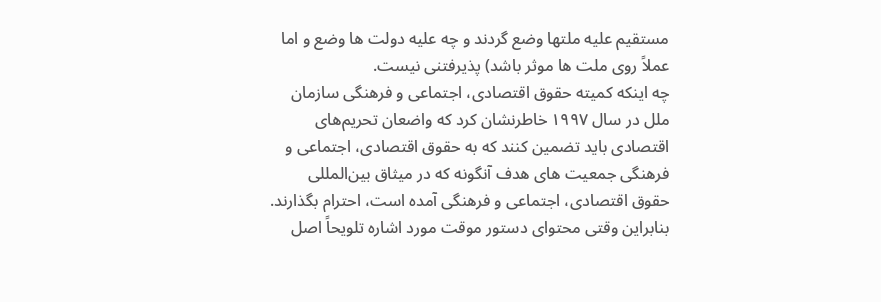مستقیم علیه ملتها وضع گردند و چه علیه دولت ها وضع و اما عملاً روی ملت ها موثر باشد) پذیرفتنی نیست.
چه اینکه کمیته حقوق اقتصادی، اجتماعی و فرهنگی سازمان ملل در سال ۱۹۹۷ خاطرنشان کرد که واضعان تحریم‌های اقتصادی باید تضمین کنند که به حقوق اقتصادی، اجتماعی و فرهنگی جمعیت های هدف آنگونه که در میثاق بین‌المللی حقوق اقتصادی، اجتماعی و فرهنگی آمده است، احترام بگذارند.
بنابراین وقتی محتوای دستور موقت مورد اشاره تلویحاً اصل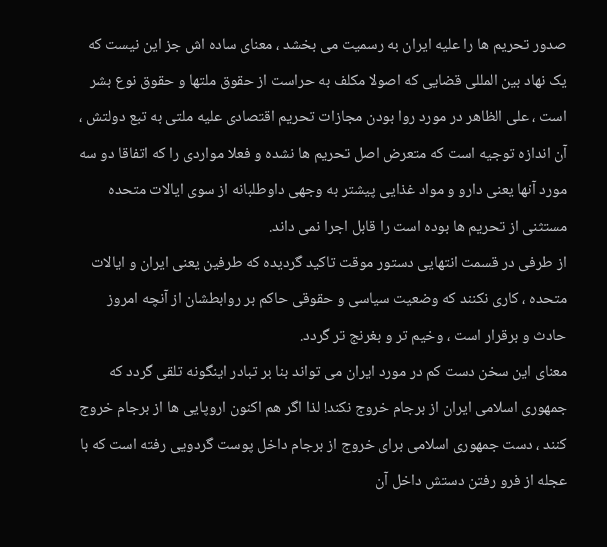صدور تحریم ها را علیه ایران به رسمیت می بخشد ، معنای ساده اش جز این نیست که یک نهاد بین المللی قضایی که اصولا مکلف به حراست از حقوق ملتها و حقوق نوع بشر است ، علی الظاهر در مورد روا بودن مجازات تحریم اقتصادی علیه ملتی به تبع دولتش ، آن اندازه توجیه است که متعرض اصل تحریم ها نشده و فعلا مواردی را که اتفاقا دو سه مورد آنها یعنی دارو و مواد غذایی پیشتر به وجهی داوطلبانه از سوی ایالات متحده مستثنی از تحریم ها بوده است را قابل اجرا نمی داند.
از طرفی در قسمت انتهایی دستور موقت تاکید گردیده که طرفین یعنی ایران و ایالات متحده ، کاری نکنند که وضعیت سیاسی و حقوقی حاکم بر روابطشان از آنچه امروز حادث و برقرار است ، وخیم تر و بغرنج تر گردد.
معنای این سخن دست کم در مورد ایران می تواند بنا بر تبادر اینگونه تلقی گردد که جمهوری اسلامی ایران از برجام خروج نکند! لذا اگر هم اکنون اروپایی ها از برجام خروج کنند ، دست جمهوری اسلامی برای خروج از برجام داخل پوست گردویی رفته است که با عجله از فرو رفتن دستش داخل آن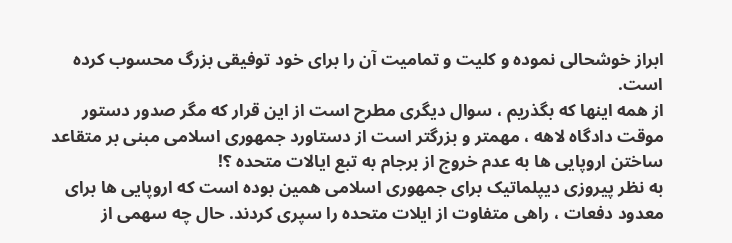ابراز خوشحالی نموده و کلیت و تمامیت آن را برای خود توفیقی بزرگ محسوب کرده است.
از همه اینها که بگذریم ، سوال دیگری مطرح است از این قرار که مگر صدور دستور موقت دادگاه لاهه ، مهمتر و بزرگتر است از دستاورد جمهوری اسلامی مبنی بر متقاعد ساختن اروپایی ها به عدم خروج از برجام به تبع ایالات متحده ؟!
به نظر پیروزی دیپلماتیک برای جمهوری اسلامی همین بوده است که اروپایی ها برای معدود دفعات ، راهی متفاوت از ایلات متحده را سپری کردند. حال چه سهمی از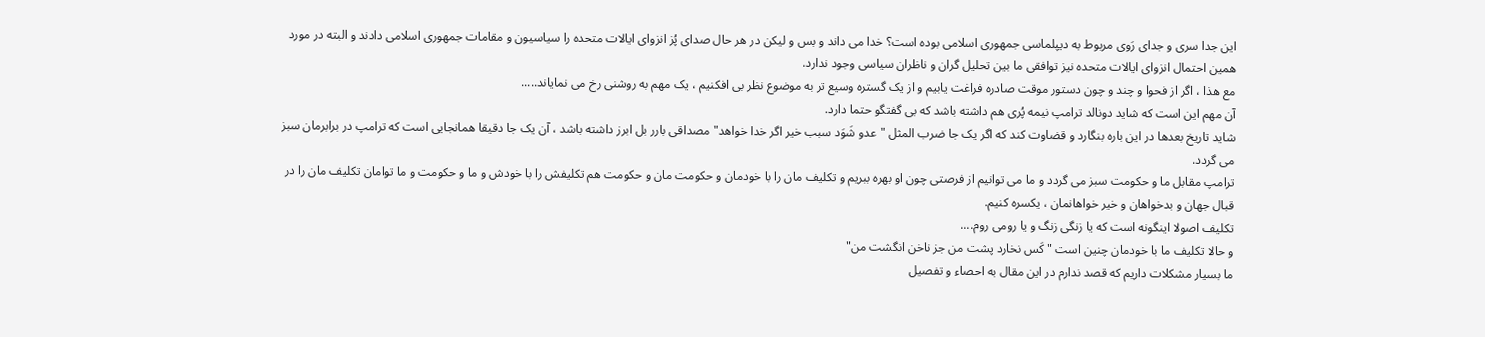این جدا سری و جدای رَوی مربوط به دیپلماسی جمهوری اسلامی بوده است؟ خدا می داند و بس و لیکن در هر حال صدای پُز انزوای ایالات متحده را سیاسیون و مقامات جمهوری اسلامی دادند و البته در مورد همین احتمال انزوای ایالات متحده نیز توافقی ما بین تحلیل گران و ناظران سیاسی وجود ندارد.
مع هذا ، اگر از فحوا و چند و چون دستور موقت صادره فراغت یابیم و از یک گستره وسیع تر به موضوع نظر بی افکنیم ، یک مهم به روشنی رخ می نمایاند.....
آن مهم این است که شاید دونالد ترامپ نیمه پُری هم داشته باشد که بی گفتگو حتما دارد.
شاید تاریخ بعدها در این باره بنگارد و قضاوت کند که اگر یک جا ضرب المثل "عدو شَوَد سبب خیر اگر خدا خواهد" مصداقی بارر بل ابرز داشته باشد ، آن یک جا دقیقا همانجایی است که ترامپ در برابرمان سبز می گردد.
ترامپ مقابل ما و حکومت سبز می گردد و ما می توانیم از فرصتی چون او بهره ببریم و تکلیف مان را با خودمان و حکومت مان و حکومت هم تکلیفش را با خودش و ما و حکومت و ما توامان تکلیف مان را در قبال جهان و بدخواهان و خیر خواهانمان ، یکسره کنیم.
تکلیف اصولا اینگونه است که یا زنگی زنگ و یا رومی روم....
و حالا تکلیف ما با خودمان چنین است " کَس نخارد پشت من جز ناخن انگشت من"
ما بسیار مشکلات داریم که قصد ندارم در این مقال به احصاء و تفصیل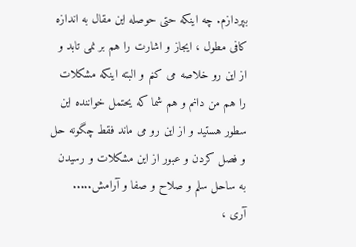بپردازم. چه اینکه حتی حوصله این مقال به اندازه کافی مطول ، ایجاز و اشارت را هم بر نمی تابد و از این رو خلاصه می کنم و البته اینکه مشکلات را هم من دانم و هم شما که یحتمل خواننده این سطور هستید و از این رو می ماند فقط چگونه حل و فصل کردن و عبور از این مشکلات و رسیدن به ساحل سلم و صلاح و صفا و آرامش.....
آری ،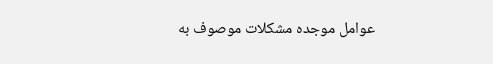عوامل موجده مشکلات موصوف به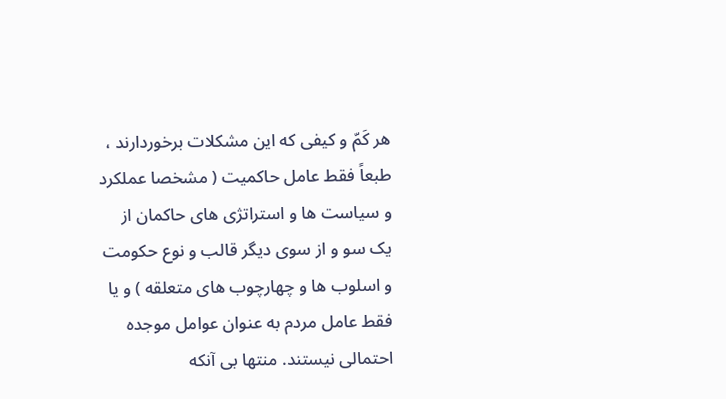هر کَمّ و کیفی که این مشکلات برخوردارند ، طبعاً فقط عامل حاکمیت ( مشخصا عملکرد و سیاست ها و استراتژی های حاکمان از یک سو و از سوی دیگر قالب و نوع حکومت و اسلوب ها و چهارچوب های متعلقه ) و یا فقط عامل مردم به عنوان عوامل موجده احتمالی نیستند. منتها بی آنکه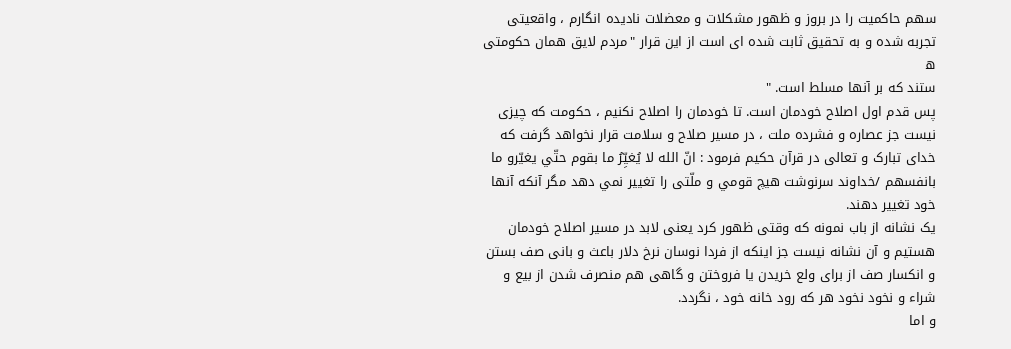سهم حاکمیت را در بروز و ظهور مشکلات و معضلات نادیده انگارم ، واقعیتی تجربه شده و به تحقیق ثابت شده ای است از این قرار "مردم لایق همان حکومتی ه
ستند که بر آنها مسلط است. "
پس قدم اول اصلاح خودمان است. تا خودمان را اصلاح نکنیم ، حکومت که چیزی نیست جز عصاره و فشرده ملت ، در مسیر صلاح و سلامت قرار نخواهد گرفت که خدای تبارک و تعالی در قرآن حکیم فرمود : انّ الله لا يُغيِّرُ ما بقوم حتّي يغيّرو ما بانفسهم /خداوند سرنوشت هيچ قومي و ملّتی را تغيير نمي دهد مگر آنكه آنها خود تغيير دهند.
یک نشانه از باب نمونه که وقتی ظهور کرد یعنی لابد در مسیر اصلاح خودمان هستیم و آن نشانه نیست جز اینکه از فردا نوسان نرخ دلار باعث و بانی صف بستن و انکسار صف از برای ولع خریدن یا فروختن و گاهی هم منصرف شدن از بیع و شراء و نخود نخود هر که رود خانه خود ، نگردد.
و اما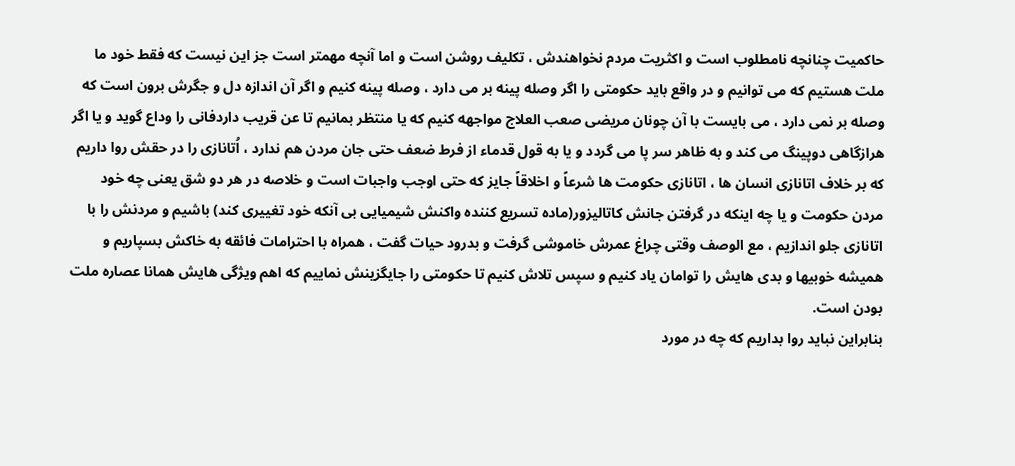حاکمیت چنانچه نامطلوب است و اکثریت مردم نخواهندش ، تکلیف روشن است و اما آنچه مهمتر است جز این نیست که فقط خود ما ملت هستیم که می توانیم و در واقع باید حکومتی را اگر وصله پینه بر می دارد ، وصله پینه کنیم و اگر آن اندازه دل و جگرش برون است که وصله بر نمی دارد ، می بایست با آن چونان مریضی صعب العلاج مواجهه کنیم که یا منتظر بمانیم تا عن قریب داردفانی را وداع گوید و یا اگر هرازگاهی دوپینگ می کند و به ظاهر سر پا می گردد و یا به قول قدماء از فرط ضعف حتی جان مردن هم ندارد ، اُتانازی را در حقش روا داریم که بر خلاف اتانازی انسان ها ، اتانازی حکومت ها شرعاً و اخلاقاً جایز که حتی اوجب واجبات است و خلاصه در هر دو شق یعنی چه خود مردن حکومت و یا چه اینکه در گرفتن جانش کاتالیزور(ماده تسریع کننده واکنش شیمیایی بی آنکه خود تغییری کند) باشیم و مردنش را با اتانازی جلو اندازیم ، مع الوصف وقتی چراغ عمرش خاموشی گرفت و بدرود حیات گفت ، همراه با احترامات فائقه به خاکش بسپاریم و همیشه خوبیها و بدی هایش را توامان یاد کنیم و سپس تلاش کنیم تا حکومتی را جایگزینش نماییم که اهم ویژگی هایش همانا عصاره ملت بودن است.
بنابراین نباید روا بداریم که چه در مورد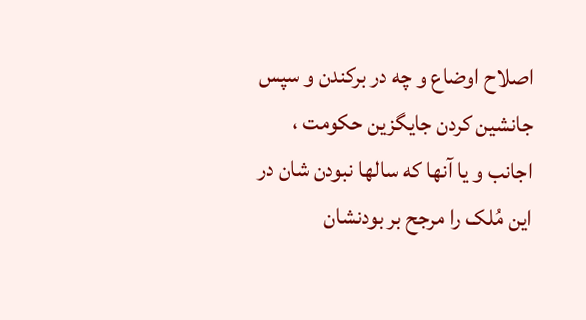اصلاح اوضاع و چه در برکندن و سپس جانشین کردن جایگزین حکومت ، اجانب و یا آنها که سالها نبودن شان در این مُلک را مرجح بر بودنشان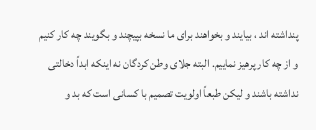پنداشته اند ، بیایند و بخواهند برای ما نسخه بپیچند و بگویند چه کار کنیم و از چه کار پرهیز نماییم. البته جلای وطن کردگان نه اینکه ابداً دخالتی نداشته باشند و لیکن طبعاً اولویت تصمیم با کسانی است که بد و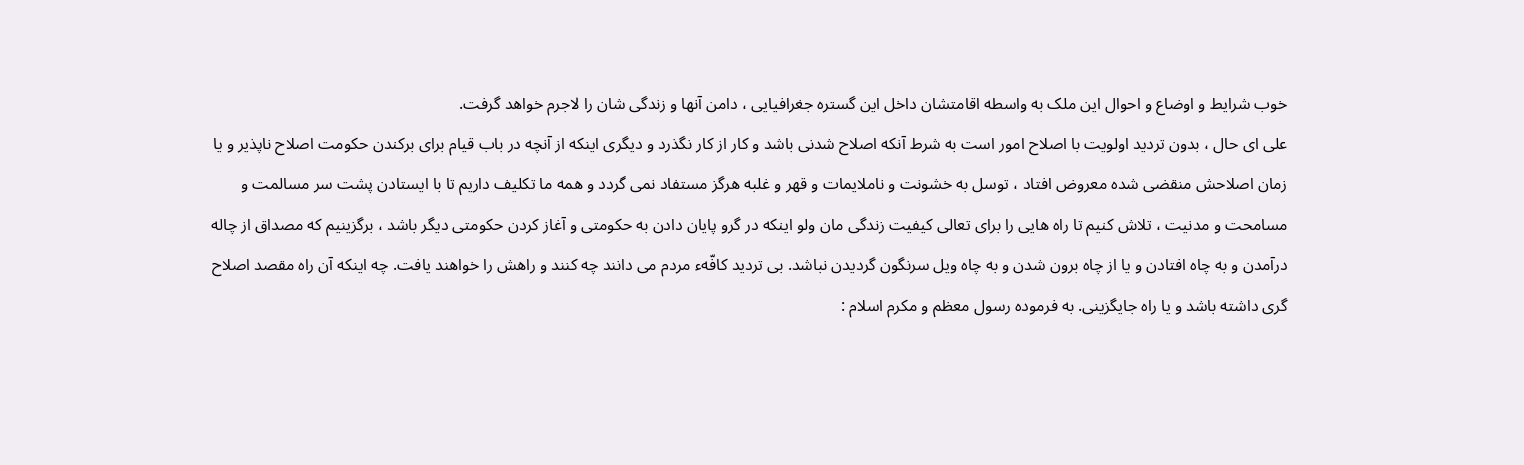خوب شرایط و اوضاع و احوال این ملک به واسطه اقامتشان داخل این گستره جغرافیایی ، دامن آنها و زندگی شان را لاجرم خواهد گرفت.
علی ای حال ، بدون تردید اولویت با اصلاح امور است به شرط آنکه اصلاح شدنی باشد و کار از کار نگذرد و دیگری اینکه از آنچه در باب قیام برای برکندن حکومت اصلاح ناپذیر و یا زمان اصلاحش منقضی شده معروض افتاد ، توسل به خشونت و ناملایمات و قهر و غلبه هرگز مستفاد نمی گردد و همه ما تکلیف داریم تا با ایستادن پشت سر مسالمت و مسامحت و مدنیت ، تلاش کنیم تا راه هایی را برای تعالی کیفیت زندگی مان ولو اینکه در گرو پایان دادن به حکومتی و آغاز کردن حکومتی دیگر باشد ، برگزینیم که مصداق از چاله درآمدن و به چاه افتادن و یا از چاه برون شدن و به چاه ویل سرنگون گردیدن نباشد. بی تردید کافّهء مردم می دانند چه کنند و راهش را خواهند یافت. چه اینکه آن راه مقصد اصلاح گری داشته باشد و یا راه جایگزینی. به فرموده رسول معظم و مکرم اسلام :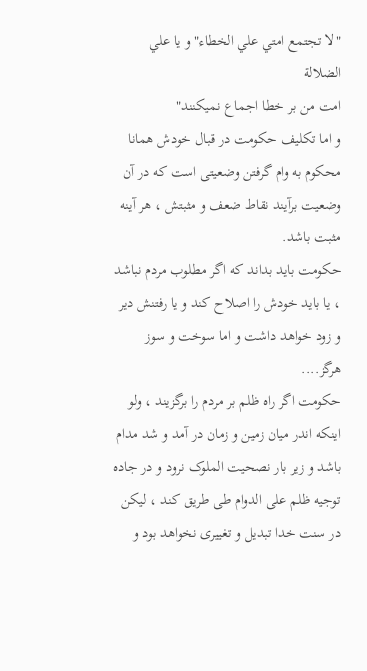"لا تجتمع امتي علي الخطاء" و يا علي الضلالة
امت من بر خطا اجماع نمیکنند"
و اما تکلیف حکومت در قبال خودش همانا محکوم به وام گرفتن وضعیتی است که در آن وضعیت برآیند نقاط ضعف و مثبتش ، هر آینه مثبت باشد.
حکومت باید بداند که اگر مطلوب مردم نباشد ، یا باید خودش را اصلاح کند و یا رفتنش دیر و زود خواهد داشت و اما سوخت و سوز هرگز....
حکومت اگر راه ظلم بر مردم را برگزیند ، ولو اینکه اندر میان زمین و زمان در آمد و شد مدام باشد و زیر بار نصحیت الملوک نرود و در جاده توجیه ظلم علی الدوام طی طریق کند ، لیکن در سنت خدا تبدیل و تغییری نخواهد بود و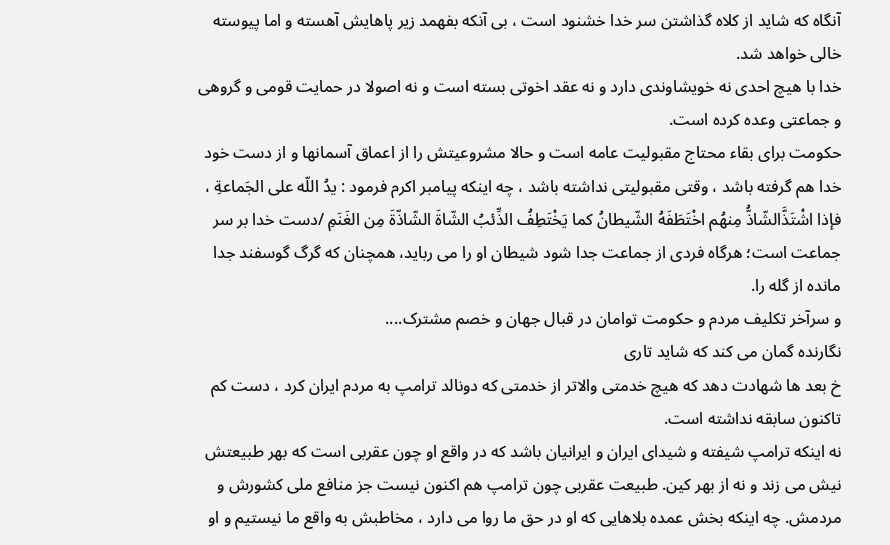آنگاه که شاید از کلاه گذاشتن سر خدا خشنود است ، بی آنکه بفهمد زیر پاهایش آهسته و اما پیوسته خالی خواهد شد.
خدا با هیچ احدی نه خویشاوندی دارد و نه عقد اخوتی بسته است و نه اصولا در حمایت قومی و گروهی و جماعتی وعده کرده است.
حکومت برای بقاء محتاج مقبولیت عامه است و حالا مشروعیتش را از اعماق آسمانها و از دست خود خدا هم گرفته باشد ، وقتی مقبولیتی نداشته باشد ، چه اینکه پیامبر اکرم فرمود : يدُ اللّه على الجَماعةِ ، فإذا اشْتَذَّالشّاذُّ مِنهُم اخْتَطَفَهُ الشّيطانُ كما يَخْتَطِفُ الذِّئبُ الشّاةَ الشّاذّةَ مِن الغَنَمِ /دست خدا بر سر جماعت است؛ هرگاه فردى از جماعت جدا شود شيطان او را مى ربايد، همچنان كه گرگ گوسفند جدا مانده از گله را.
و سرآخر تکلیف مردم و حکومت توامان در قبال جهان و خصم مشترک....
نگارنده گمان می کند که شاید تاری
خ بعد ها شهادت دهد که هیچ خدمتی والاتر از خدمتی که دونالد ترامپ به مردم ایران کرد ، دست کم تاکنون سابقه نداشته است.
نه اینکه ترامپ شیفته و شیدای ایران و ایرانیان باشد که در واقع او چون عقربی است که بهر طبیعتش نیش می زند و نه از بهر کین. طبیعت عقربی چون ترامپ هم اکنون نیست جز منافع ملی کشورش و مردمش. چه اینکه بخش عمده بلاهایی که او در حق ما روا می دارد ، مخاطبش به واقع ما نیستیم و او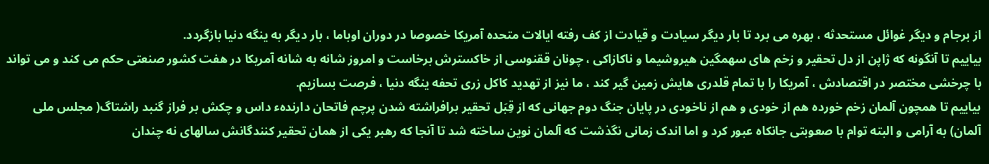از برجام و دیگر غوائل مستحدثه ، بهره می برد تا بار دیگر سیادت و قیادت از کف رفته ایالات متحده آمریکا خصوصا در دوران اوباما ، بار دیگر به ینگه دنیا بازگردد.
بیاییم تا آنگونه که ژاپن از دل تحقیر و زخم های سهمگین هیروشیما و ناکازاکی ، چونان ققنوسی از خاکسترش برخاست و امروز شانه به شانه آمریکا در هفت کشور صنعتی حکم می کند و می تواند با چرخشی مختصر در اقتصادش ، آمریکا را با تمام قلدری هایش زمین گیر کند ، ما نیز از تهدید کاکل زری تحفه ینگه دنیا ، فرصت بسازیم.
بیاییم تا همچون آلمان زخم خورده هم از خودی و هم از ناخودی در پایان جنگ دوم جهانی که از قِبَل تحقیر برافراشته شدن پرچم فاتحان دارندهء داس و چکش بر فراز گنبد راشتاگ( مجلس ملی آلمان) به آرامی و البته توام با صعوبتی جانکاه عبور کرد و اما اندک زمانی نگذشت که آلمان نوین ساخته شد تا آنجا که رهبر یکی از همان تحقیر کنندگانش سالهای نه چندان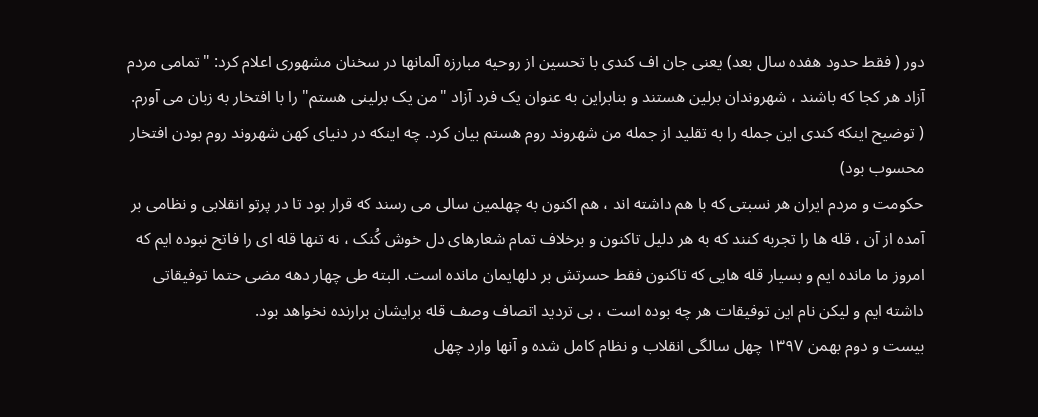دور ( فقط حدود هفده سال بعد) یعنی جان اف کندی با تحسین از روحیه مبارزه آلمانها در سخنان مشهوری اعلام کرد: "تمامی مردم آزاد هر کجا که باشند ، شهروندان برلین هستند و بنابراین به عنوان یک فرد آزاد "من یک برلینی هستم" را با افتخار به زبان می آورم. ( توضیح اینکه کندی این جمله را به تقلید از جمله من شهروند روم هستم بیان کرد. چه اینکه در دنیای کهن شهروند روم بودن افتخار محسوب بود)
حکومت و مردم ایران هر نسبتی که با هم داشته اند ، هم اکنون به چهلمین سالی می رسند که قرار بود تا در پرتو انقلابی و نظامی بر آمده از آن ، قله ها را تجربه کنند که به هر دلیل تاکنون و برخلاف تمام شعارهای دل خوش کُنک ، نه تنها قله ای را فاتح نبوده ایم که امروز ما مانده ایم و بسیار قله هایی که تاکنون فقط حسرتش بر دلهایمان مانده است. البته طی چهار دهه مضی حتما توفیقاتی داشته ایم و لیکن نام این توفیقات هر چه بوده است ، بی تردید اتصاف وصف قله برایشان برارنده نخواهد بود.
بیست و دوم بهمن ۱۳۹۷ چهل سالگی انقلاب و نظام کامل شده و آنها وارد چهل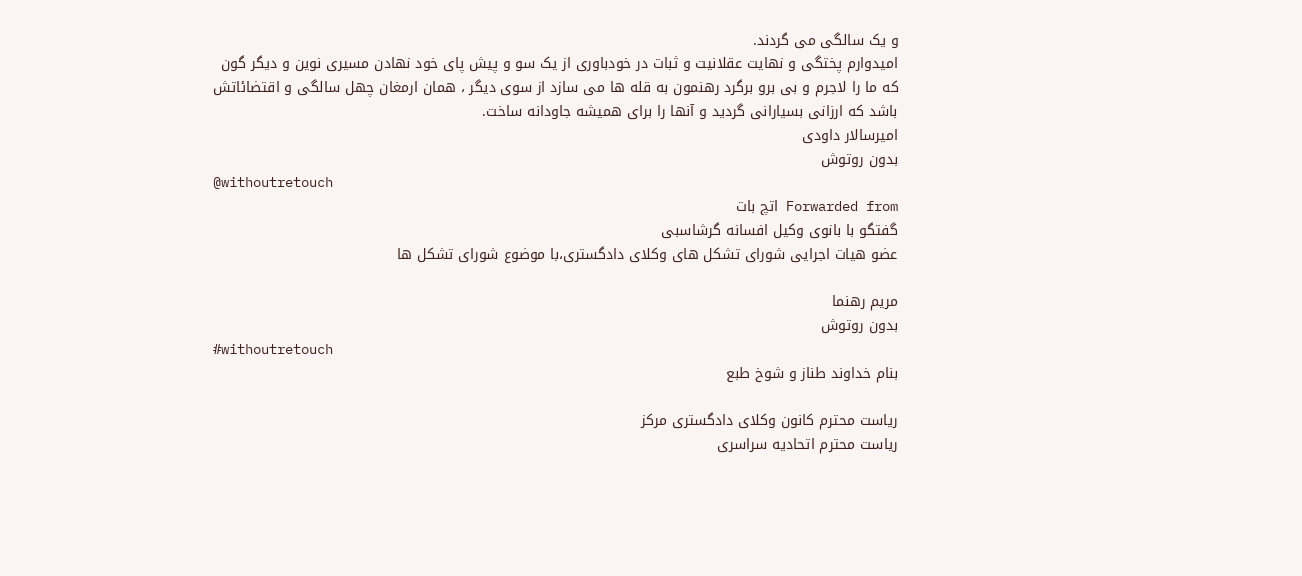و یک سالگی می گردند.
امیدوارم پختگی و نهایت عقلانیت و ثبات در خودباوری از یک سو و پیش پای خود نهادن مسیری نوین و دیگر گون که ما را لاجرم و بی برو برگرد رهنمون به قله ها می سازد از سوی دیگر ، همان ارمغان چهل سالگی و اقتضائاتش باشد که ارزانی بسیارانی گردید و آنها را برای همیشه جاودانه ساخت.
امیرسالار داودی
بدون روتوش
@withoutretouch
Forwarded from اتچ بات
گفتگو با بانوی وکیل افسانه گرشاسبی
عضو هیات اجرایی شورای تشکل های وکلای دادگستری،با موضوع شورای تشکل ها

مریم رهنما
بدون روتوش
#withoutretouch
بنام خداوند طناز و شوخ طبع

ریاست محترم کانون وکلای دادگستری مرکز
ریاست محترم اتحادیه سراسری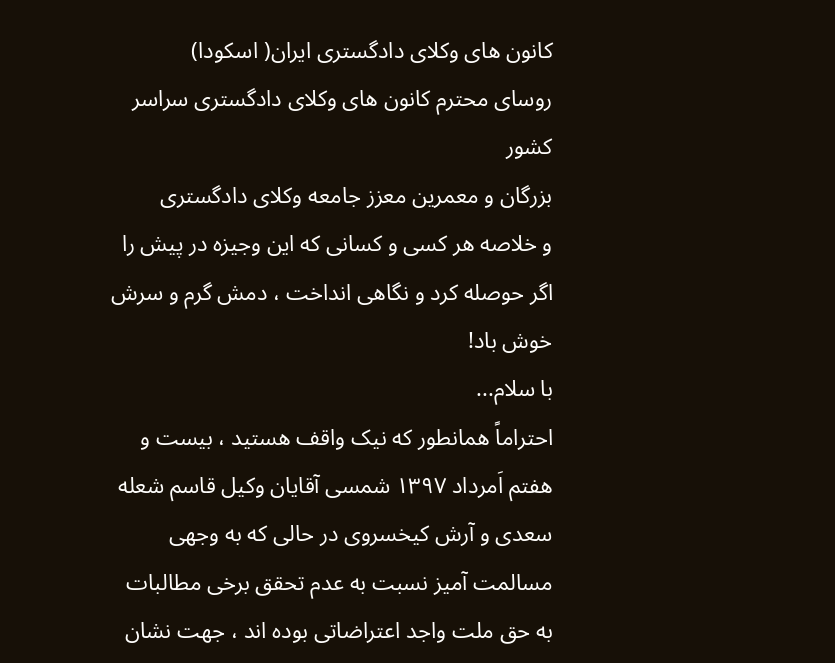کانون های وکلای دادگستری ایران( اسکودا)
روسای محترم کانون های وکلای دادگستری سراسر کشور
بزرگان و معمرین معزز جامعه وکلای دادگستری
و خلاصه هر کسی و کسانی که این وجیزه در پیش را اگر حوصله کرد و نگاهی انداخت ، دمش گرم و سرش خوش باد!
با سلام...
احتراماً همانطور که نیک واقف هستید ، بیست و هفتم اَمرداد ۱۳۹۷ شمسی آقایان وکیل قاسم شعله سعدی و آرش کیخسروی در حالی که به وجهی مسالمت آمیز نسبت به عدم تحقق برخی مطالبات به حق ملت واجد اعتراضاتی بوده اند ، جهت نشان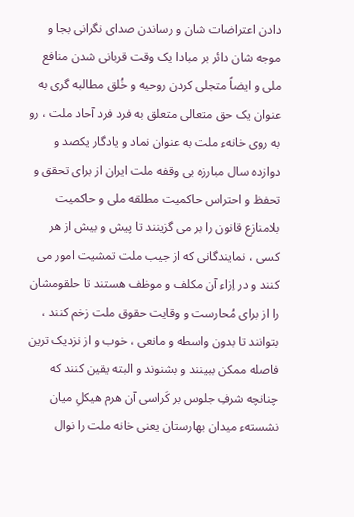دادن اعتراضات شان و رساندن صدای نگرانی بجا و موجه شان دائر بر مبادا یک وقت قربانی شدن منافع ملی و ایضاً متجلی کردن روحیه و خُلق مطالبه گری به عنوان یک حق متعالی متعلق به فرد فرد آحاد ملت ، رو به روی خانهء ملت به عنوان نماد و یادگار یکصد و دوازده سال مبارزه بی وقفه ملت ایران از برای تحقق و تحفظ و احتراس حاکمیت مطلقه ملی و حاکمیت بلامنازع قانون را بر می گزینند تا پیش و بیش از هر کسی ، نمایندگانی که از جیب ملت تمشیت امور می کنند و در اِزاء آن مکلف و موظف هستند تا حلقومشان را از برای مُحارست و وقایت حقوق ملت زخم کنند ، بتوانند تا بدون واسطه و مانعی ، خوب و از نزدیک ترین فاصله ممکن ببینند و بشنوند و البته یقین کنند که چنانچه شرفِ جلوس بر کَراسی آن هرم هیکلِ میان نشستهء میدان بهارستان یعنی خانه ملت را نوال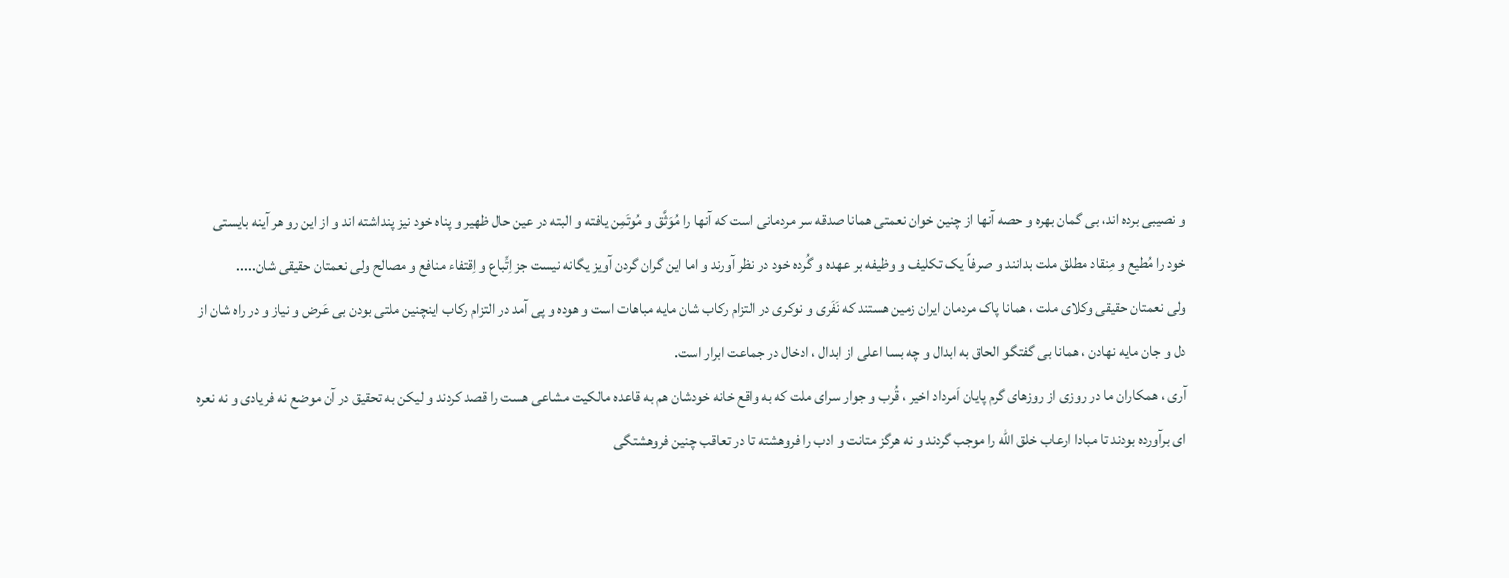و نصیبی برده اند، بی گمان بهره و حصه آنها از چنین خوان نعمتی همانا صدقه سر مردمانی است که آنها را مُوَثَّق و مُوتَمِن یافته و البته در عین حال ظهیر و پناه خود نیز پنداشته اند و از این رو هر آینه بایستی خود را مُطیع و مِنقاد مطلق ملت بدانند و صرفاً یک تکلیف و وظیفه بر عهده و گُرده خود در نظر آورند و اما این گران گردن آویز یگانه نیست جز اِتِّباع و اِقتفاء منافع و مصالح ولی نعمتان حقیقی شان.....
ولی نعمتان حقیقی وکلای ملت ، همانا پاک مردمان ایران زمین هستند که نَفَری و نوکری در التزام رکاب شان مایه مباهات است و هوده و پی آمد در التزام رکاب اینچنین ملتی بودن بی عَرض و نیاز و در راه شان از دل و جان مایه نهادن ، همانا بی گفتگو الحاق به ابدال و چه بسا اعلی از ابدال ، ادخال در جماعت ابرار است.
آری ، همکاران ما در روزی از روزهای گرم پایان اَمرداد اخیر ، قُرب و جوار سرای ملت که به واقع خانه خودشان هم به قاعده مالکیت مشاعی هست را قصد کردند و لیکن به تحقیق در آن موضع نه فریادی و نه نعره ای برآورده بودند تا مبادا ارعاب خلق الله را موجب گردند و نه هرگز متانت و ادب را فروهشته تا در تعاقب چنین فروهشتگی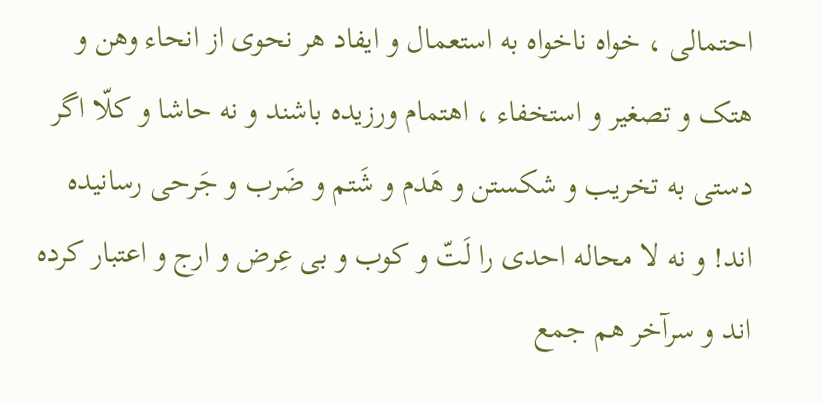احتمالی ، خواه ناخواه به استعمال و ایفاد هر نحوی از انحاء وهن و هتک و تصغیر و استخفاء ، اهتمام ورزیده باشند و نه حاشا و کلّا اگر دستی به تخریب و شکستن و هَدم و شَتم و ضَرب و جَرحی رسانیده اند! و نه لا محاله احدی را لَتّ و کوب و بی عِرض و ارج و اعتبار کرده اند و سرآخر هم جمع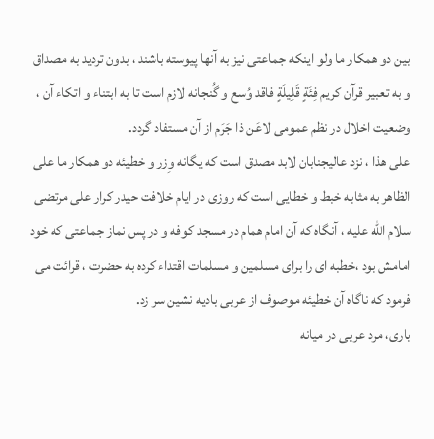بین دو همکار ما ولو اینکه جماعتی نیز به آنها پیوسته باشند ، بدون تردید به مصداق و به تعبیر قرآن کریم فِئَةٍ قَلِیلَةٍ فاقد وُسع و گُنجانه لازم است تا به ابتناء و اتکاء آن ، وضعیت اخلال در نظم عمومی لاعَن ذا جَرَم از آن مستفاد گردد.
علی هذا ، نزد عالیجنابان لابد مصدق است که یگانه وِزر و خطیئه دو همکار ما علی الظاهر به مثابه خبط و خطایی است که روزی در ایام خلافت حیدر کرار علی مرتضی سلام الله علیه ، آنگاه که آن امام همام در مسجد کوفه و در پس نماز جماعتی که خود امامش بود ،خطبه ای را برای مسلمین و مسلمات اقتداء کرده به حضرت ، قرائت می فرمود که ناگاه آن خطیئه موصوف از عربی بادیه نشین سر زد.
باری، مرد عربی در میانه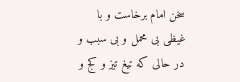سخن امام برخاست و با غیظی بی محمل و بی سبب و در حالی که تیغ تیز و کج و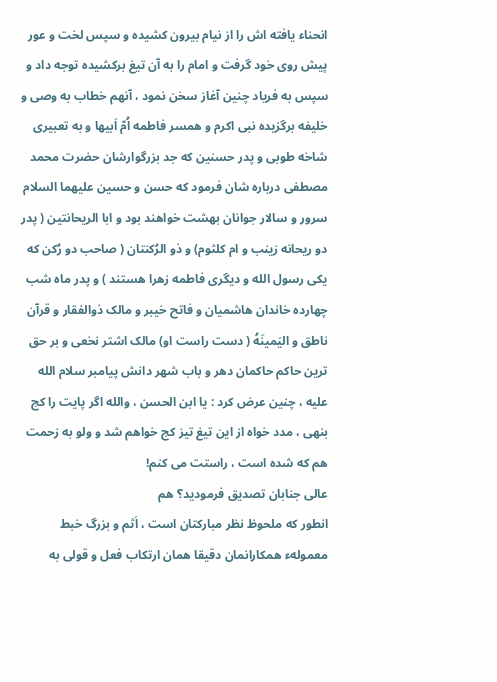انحناء یافته اش را از نیام بیرون کشیده و سپس لخت و عور پیش روی خود گرفت و امام را به آن تیغ برکشیده توجه داد و سپس به فریاد چنین آغاز سخن نمود ، آنهم خطاب به وصی و خلیفه برگزیده نبی اکرم و همسر فاطمه اُمّ اَبیها و به تعبیری شاخه طوبی و پدر حسنین که جد بزرگوارشان حضرت محمد مصطفی درباره شان فرمود که حسن و حسین علیهما السلام سرور و سالار جوانان بهشت خواهند بود و ابا الریحانتین ( پدر دو ریحانه زینب و ام کلثوم) و ذو الرُکنتان ( صاحب دو رُکن که یکی رسول الله و دیگری فاطمه زهرا هستند ) و پدر ماه شب چهارده خاندان هاشمیان و فاتح خیبر و مالک ذوالفقار و قرآن ناطق و الیَمینَهُ ( دست راست او) مالک اشتر نخعی و بر حق ترین حاکم حاکمان دهر و باب شهر دانش پیامبر سلام الله علیه ، چنین عرض کرد : یا ابن الحسن ، والله اگر پایت را کج بنهی ، مدد خواه از این تیغ تیز کج خواهم شد و ولو به زحمت هم که شده است ، راستت می کنم!
عالی جنابان تصدیق فرمودید؟ هم
انطور که ملحوظ نظر مبارکتان است ، اَثم و بزرگ خبط معمولهء همکارانمان دقیقا همان ارتکاب فعل و قولی به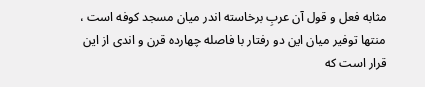مثابه فعل و قول آن عربِ برخاسته اندر میان مسجد کوفه است ، منتها توفیر میان این دو رفتار با فاصله چهارده قرن و اندی از این قرار است که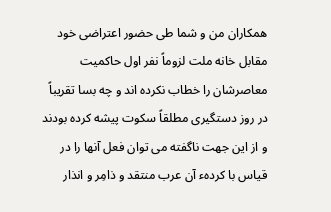همکاران من و شما طی حضور اعتراضی خود مقابل خانه ملت لزوماً نفر اول حاکمیت معاصرشان را خطاب نکرده اند و چه بسا تقریباً در روز دستگیری مطلقاً سکوت پیشه کرده بودند و از این جهت ناگفته می توان فعل آنها را در قیاس با کردهء آن عرب منتقد و ذامِر و انذار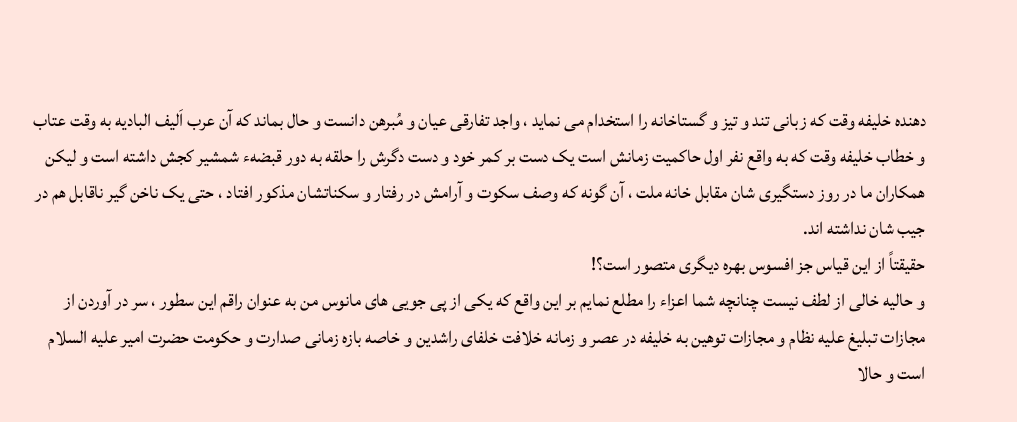دهنده خلیفه وقت که زبانی تند و تیز و گستاخانه را استخدام می نماید ، واجد تفارقی عیان و مُبرهن دانست و حال بماند که آن عرب اَلیف البادیه به وقت عتاب و خطاب خلیفه وقت که به واقع نفر اول حاکمیت زمانش است یک دست بر کمر خود و دست دگرش را حلقه به دور قبضهء شمشیر کجش داشته است و لیکن همکاران ما در روز دستگیری شان مقابل خانه ملت ، آن گونه که وصف سکوت و آرامش در رفتار و سکناتشان مذکور افتاد ، حتی یک ناخن گیر ناقابل هم در جیب شان نداشته اند.
حقیقتاً از این قیاس جز افسوس بهره دیگری متصور است؟!
و حالیه خالی از لطف نیست چنانچه شما اعزاء را مطلع نمایم بر این واقع که یکی از پی جویی های مانوس من به عنوان راقم این سطور ، سر در آوردن از مجازات تبلیغ علیه نظام و مجازات توهین به خلیفه در عصر و زمانه خلافت خلفای راشدین و خاصه بازه زمانی صدارت و حکومت حضرت امیر علیه السلام است و حالا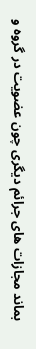بماند مجازات های جرائم دیگری چون عضویت در گروه و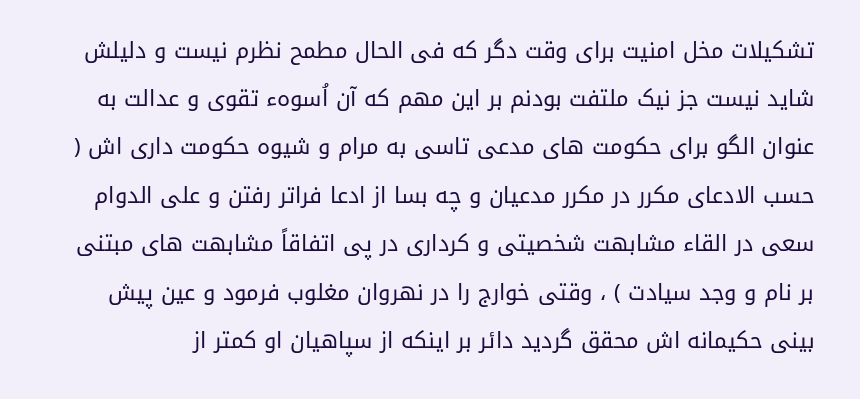تشکیلات مخل امنیت برای وقت دگر که فی الحال مطمح نظرم نیست و دلیلش شاید نیست جز نیک ملتفت بودنم بر این مهم که آن اُسوهء تقوی و عدالت به عنوان الگو برای حکومت های مدعی تاسی به مرام و شیوه حکومت داری اش ( حسب الادعای مکرر در مکرر مدعیان و چه بسا از ادعا فراتر رفتن و علی الدوام سعی در القاء مشابهت شخصیتی و کرداری در پی اتفاقاً مشابهت های مبتنی بر نام و وجد سیادت ) ، وقتی خوارج را در نهروان مغلوب فرمود و عین پیش بینی حکیمانه اش محقق گردید دائر بر اینکه از سپاهیان او کمتر از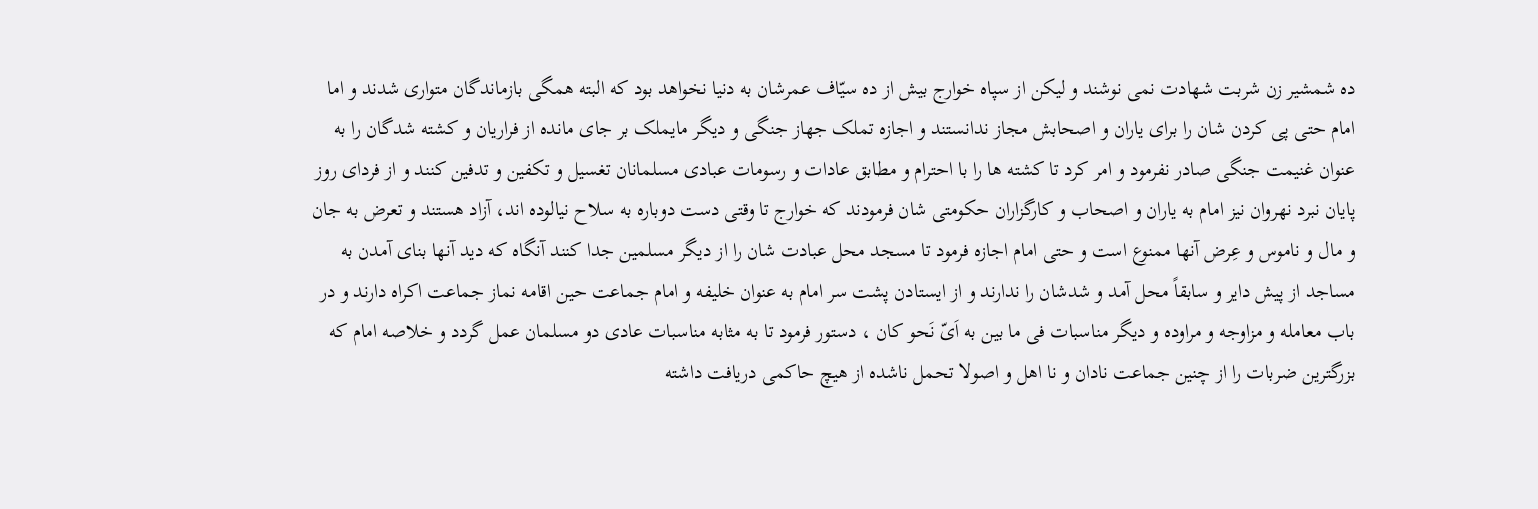ده شمشیر زن شربت شهادت نمی نوشند و لیکن از سپاه خوارج بیش از ده سیّاف عمرشان به دنیا نخواهد بود که البته همگی بازماندگان متواری شدند و اما امام حتی پی کردن شان را برای یاران و اصحابش مجاز ندانستند و اجازه تملک جهاز جنگی و دیگر مایملک بر جای مانده از فراریان و کشته شدگان را به عنوان غنیمت جنگی صادر نفرمود و امر کرد تا کشته ها را با احترام و مطابق عادات و رسومات عبادی مسلمانان تغسیل و تکفین و تدفین کنند و از فردای روز پایان نبرد نهروان نیز امام به یاران و اصحاب و کارگزاران حکومتی شان فرمودند که خوارج تا وقتی دست دوباره به سلاح نیالوده اند، آزاد هستند و تعرض به جان و مال و ناموس و عِرض آنها ممنوع است و حتی امام اجازه فرمود تا مسجد محل عبادت شان را از دیگر مسلمین جدا کنند آنگاه که دید آنها بنای آمدن به مساجد از پیش دایر و سابقاً محل آمد و شدشان را ندارند و از ایستادن پشت سر امام به عنوان خلیفه و امام جماعت حین اقامه نماز جماعت اکراه دارند و در باب معامله و مزاوجه و مراوده و دیگر مناسبات فی ما بین به اَیّ نَحو کان ، دستور فرمود تا به مثابه مناسبات عادی دو مسلمان عمل گردد و خلاصه امام که بزرگترین ضربات را از چنین جماعت نادان و نا اهل و اصولا تحمل ناشده از هیچ حاکمی دریافت داشته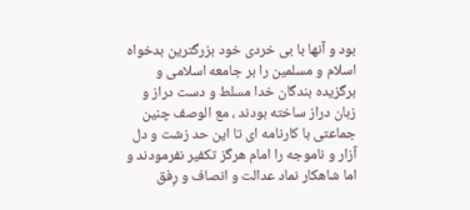بود و آنها با بی خردی خود بزرگترین بدخواه اسلام و مسلمین را بر جامعه اسلامی و برگزیده بندگان خدا مسلط و دست دراز و زبان دراز ساخته بودند ، مع الوصف چنین جماعتی با کارنامه ای تا این حد زشت و دل آزار و ناموجه را امام هرگز تکفیر نفرمودند و اما شاهکار نماد عدالت و انصاف و رِفق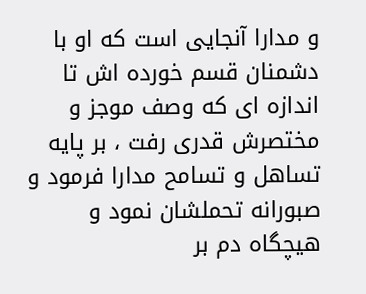و مدارا آنجایی است که او با دشمنان قسم خورده اش تا اندازه ای که وصف موجز و مختصرش قدری رفت ، بر پایه تساهل و تسامح مدارا فرمود و صبورانه تحملشان نمود و هیچگاه دم بر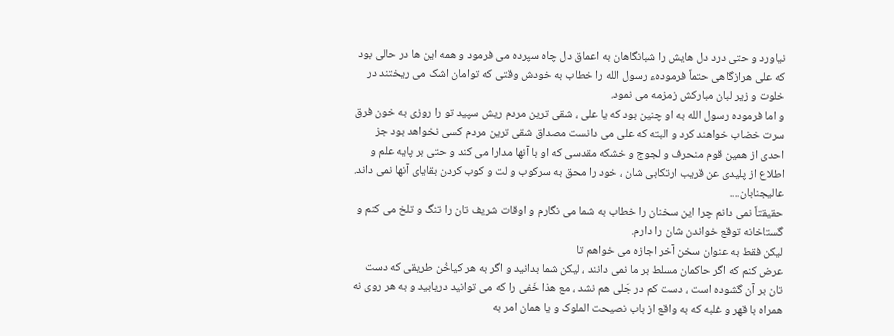نیاورد و حتی درد دل هایش را شبانگاهان به اعماق دل چاه سپرده می فرمود و همه این ها در حالی بود که علی هرازگاهی حتماً فرمودهء رسول الله را خطاب به خودش وقتی که توامان اشک می ریختند در خلوت و زیر لبان مبارکش زمزمه می نمود.
و اما فرموده رسول الله به او چنین بود که یا علی ، شقی ترین مردم ریش سپید تو را روزی به خون فرق سرت خضاب خواهند کرد و البته که علی می دانست مصداق شقی ترین مردم کسی نخواهد بود جز احدی از همین قوم منحرف و لجوج و خشکه مقدسی که او با آنها مدارا می کند و حتی بر پایه علم و اطلاع از پلیدی عن قریب ارتکابی شان ، خود را محق به سرکوب و لت و کوب کردن بقایای آنها نمی داند.
عالیجنابان....
حقیقتاً نمی دانم چرا این سخنان را خطاب به شما می نگارم و اوقات شریف تان را تنگ و تلخ می کنم‌ و گستاخانه توقع خواندن شان را دارم.
لیکن فقط به عنوان سخن آخر اجازه می خواهم تا
عرض کنم که اگر حاکمان مسلط بر ما نمی دانند ، لیکن شما بدانید و اگر به هر کیاخُن طریقی که دست تان بر آن گشوده است ، دست کم در جَلی هم نشد ، مع هذا خَفی را که می توانید دریابید و به هر روی نه همراه با قهر و غلبه که به واقع از باب نصیحت الملوک و یا همان امر به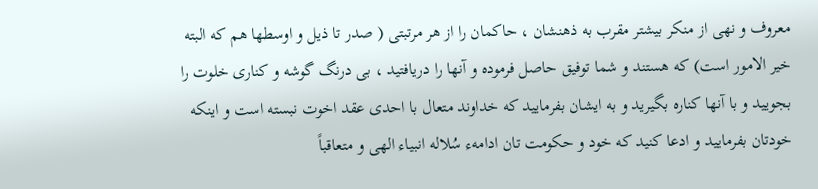معروف و نهی از منکر بیشتر مقرب به ذهنشان ، حاکمان را از هر مرتبتی ( صدر تا ذیل و اوسطها هم که البته خیر الامور است) که هستند و شما توفیق حاصل فرموده و آنها را دریافتید ، بی درنگ گوشه و کناری خلوت را بجویید و با آنها کناره بگیرید و به ایشان بفرمایید که خداوند متعال با احدی عقد اخوت نبسته است و اینکه خودتان بفرمایید و ادعا کنید که خود و حکومت تان ادامهء سُلاله انبیاء الهی و متعاقباً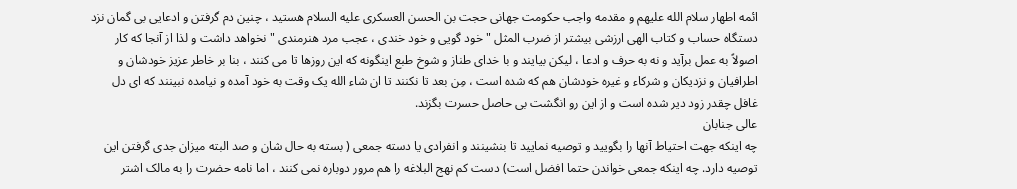ائمه اطهار سلام الله علیهم و مقدمه واجب حکومت جهانی حجت بن الحسن العسکری علیه السلام هستید ، چنین دم گرفتن و ادعایی بی گمان نزد دستگاه حساب و کتاب الهی ارزشی بیشتر از ضرب المثل " خود گویی و خود خندی ، عجب مرد هنرمندی " نخواهد داشت و لذا از آنجا که کار اصولاً به عمل برآید و نه به حرف و ادعا ، لیکن بیایند و با خدای طناز و شوخ طبع اینگونه که این روزها تا می کنند ، بنا بر خاطر عزیز خودشان و اطرافیان و نزدیکان و شرکاء و غیره خودشان هم که شده است ، مِن بعد تا نکنند تا ان شاء الله یک وقت به خود آمده و نیامده نبینند که ای دل غافل چقدر زود دیر شده است و از این رو انگشت بی حاصل حسرت بگزند.
عالی جنابان
چه اینکه جهت احتیاط آنها را بگویید و توصیه نمایید تا بنشینند و انفرادی یا دسته جمعی ( بسته به حال شان و صد البته میزان جدی گرفتن این توصیه دارد. چه اینکه جمعی خواندن حتما افضل است) دست کم نهج البلاغه‌ را هم مرور دوباره نمی کنند ، اما نامه حضرت را به مالک اشتر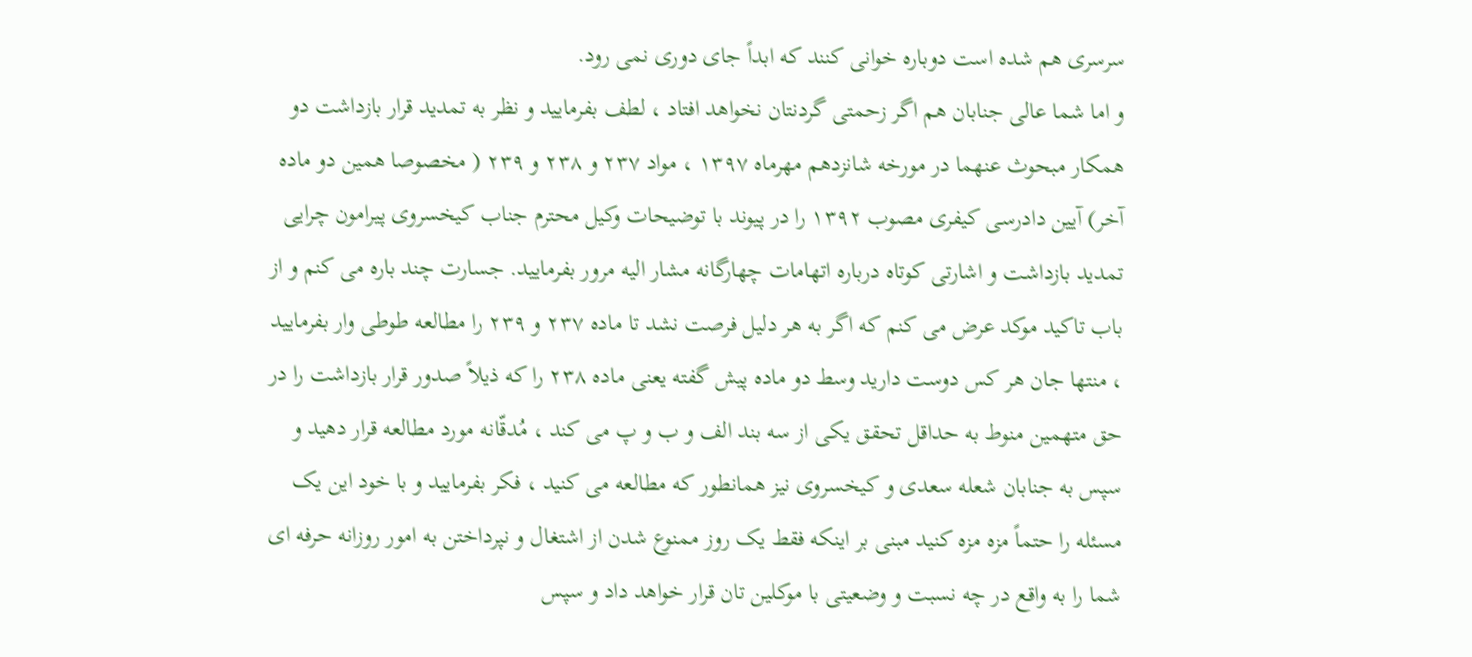سرسری هم شده است دوباره خوانی کنند که ابداً جای دوری نمی رود.
و اما شما عالی جنابان هم اگر زحمتی گردنتان نخواهد افتاد ، لطف بفرمایید و نظر به تمدید قرار بازداشت دو همکار مبحوث عنهما در مورخه شانزدهم مهرماه ۱۳۹۷ ، مواد ۲۳۷ و ۲۳۸ و ۲۳۹ ( مخصوصا همین دو ماده آخر) آیین دادرسی کیفری مصوب ۱۳۹۲ را در پیوند با توضیحات وکیل محترم جناب کیخسروی پیرامون چرایی تمدید بازداشت و اشارتی کوتاه درباره اتهامات چهارگانه مشار الیه مرور بفرمایید. جسارت چند باره می کنم و از باب تاکید موکد عرض می کنم که اگر به هر دلیل فرصت نشد تا ماده ۲۳۷ و ۲۳۹ را مطالعه طوطی وار بفرمایید ، منتها جان هر کس دوست دارید وسط دو ماده پیش گفته یعنی ماده ۲۳۸ را که ذیلاً صدور قرار بازداشت را در حق متهمین منوط به حداقل تحقق یکی از سه بند الف و ب و پ می کند ، مُدقّانه مورد مطالعه قرار دهید و سپس به جنابان شعله سعدی و کیخسروی نیز همانطور که مطالعه می کنید ، فکر بفرمایید و با خود این یک مسئله را حتماً مزه مزه کنید مبنی بر اینکه فقط یک روز ممنوع شدن از اشتغال و نپرداختن به امور روزانه حرفه ای شما را به واقع در چه نسبت و وضعیتی با موکلین تان قرار خواهد داد و سپس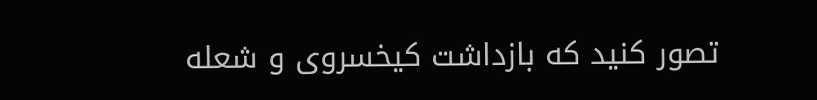تصور کنید که بازداشت کیخسروی و شعله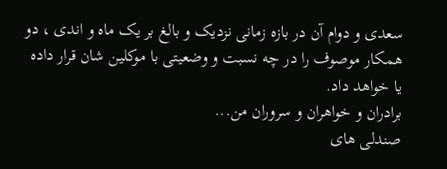سعدی و دوام آن در بازه زمانی نزدیک و بالغ بر یک ماه و اندی ، دو همکار موصوف را در چه نسبت و وضعیتی با موکلین شان قرار داده یا خواهد داد.
برادران و خواهران و سروران من...
صندلی های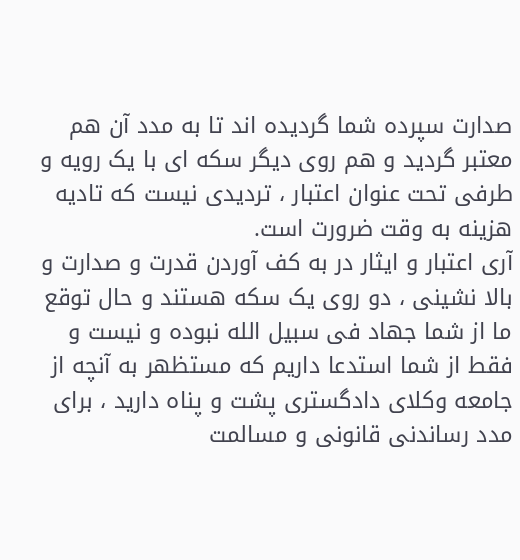صدارت سپرده شما گردیده اند تا به مدد آن هم معتبر گردید و هم روی دیگر سکه ای با یک رویه و طرفی تحت عنوان اعتبار ، تردیدی نیست که تادیه هزینه به وقت ضرورت است.
آری اعتبار و ایثار در به کف آوردن قدرت و صدارت و بالا نشینی ، دو روی یک سکه هستند و حال توقع ما از شما جهاد فی سبیل الله نبوده و نیست و فقط از شما استدعا داریم که مستظهر به آنچه از جامعه وکلای دادگستری پشت و پناه دارید ، برای مدد رساندنی قانونی و مسالمت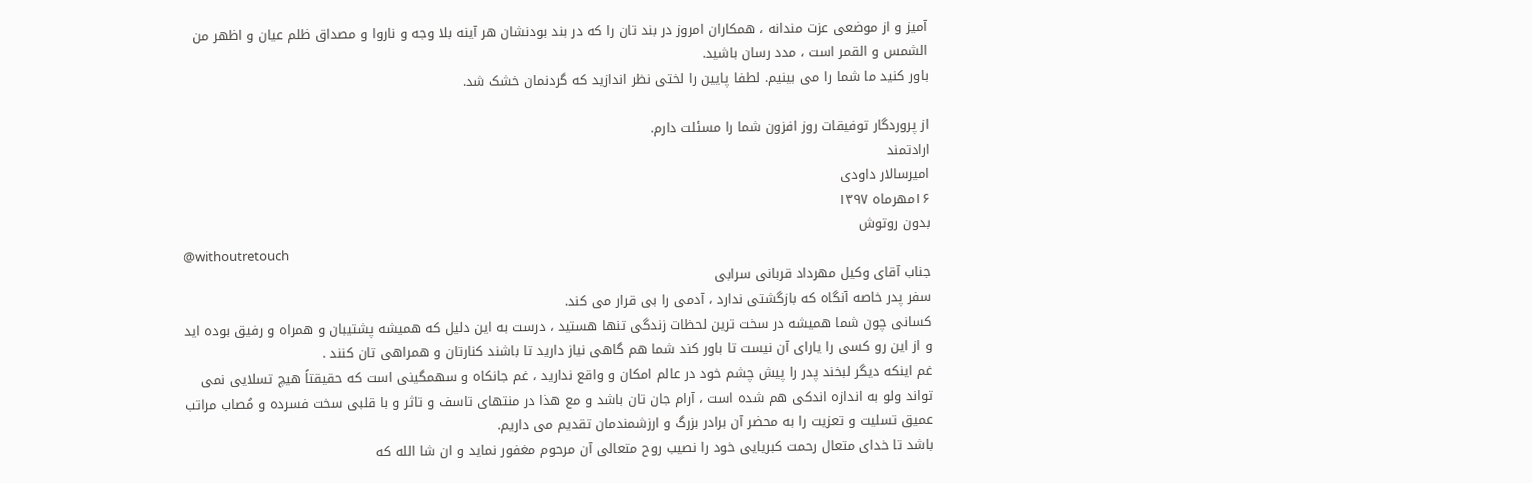آمیز و از موضعی عزت مندانه ، همکاران امروز در بند تان را که در بند بودنشان هر آینه بلا وجه و ناروا و مصداق ظلم عیان و اظهر من الشمس و القمر است ، مدد رسان باشید.
باور کنید ما شما را می بینیم. لطفا پایین را لختی نظر اندازید که گردنمان خشک شد.

از پروردگار توفیقات روز افزون شما را مسئلت دارم.
ارادتمند
امیرسالار داودی
۱۶مهرماه ۱۳۹۷
بدون روتوش
@withoutretouch
جناب آقای وکیل مهرداد قربانی سرابی
سفر پدر خاصه آنگاه که بازگشتی ندارد ، آدمی را بی قرار می کند.
کسانی چون شما همیشه در سخت ترین لحظات زندگی تنها هستید ، درست به این دلیل که همیشه پشتیبان و همراه و رفیق بوده اید و از این رو کسی را یارای آن نیست تا باور کند شما هم گاهی نیاز دارید تا باشند کنارتان و همراهی تان کنند .
غم اینکه دیگر لبخند پدر را پیش چشم خود در عالم امکان و واقع ندارید ، غم جانکاه و سهمگینی است که حقیقتاً هیچ تسلایی نمی تواند ولو به اندازه اندکی هم شده است ، آرام جان تان باشد و مع هذا در منتهای تاسف و تاثر و با قلبی سخت فسرده و مُصاب مراتب عمیق تسلیت و تعزیت را به محضر آن برادر بزرگ و ارزشمندمان تقدیم می داریم.
باشد تا خدای متعال رحمت کبریایی خود را نصیب روح متعالی آن مرحوم مغفور نماید و ان شا الله که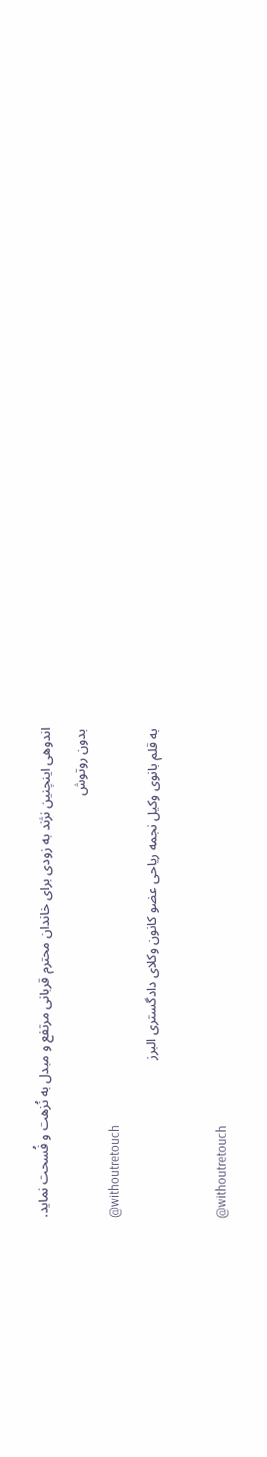اندوهی اینچنین نژند به زودی برای خاندان محترم قربانی مرتفع و مبدل به نُزهت و فُسحت نماید.
بدون روتوش
@withoutretouch
به قلم بانوی وکیل نجمه ریاحی عضو کانون وکلای دادگستری البرز

@withoutretouch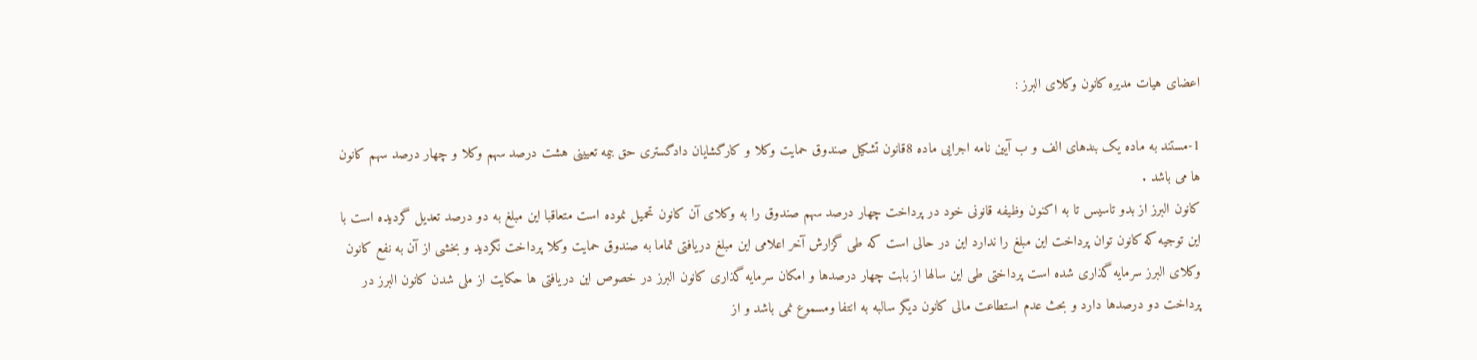اعضای هیات مدیره کانون وکلای البرز :

1-مستند به ماده یک بندهای الف و ب آیین نامه اجرایی ماده 8قانون تشکیل صندوق حمایت وکلا و کارگشایان دادگستری حق بیمه تعیینی هشت درصد سهم وکلا و چهار درصد سهم کانون ها می باشد .
کانون البرز از بدو تاسیس تا به اکنون وظیفه قانونی خود در پرداخت چهار درصد سهم صندوق را به وکلای آن کانون تحمیل نموده است متعاقبا این مبلغ به دو درصد تعدیل گردیده است با این توجیه که کانون توان پرداخت این مبلغ را ندارد این در حالی است که طی گزارش آخر اعلامی این مبلغ دریافتی تماما به صندوق حمایت وکلا پرداخت نگردید و بخشی از آن به نفع کانون وکلای البرز سرمایه گذاری شده است پرداختی طی این سالها از بابت چهار درصدها و امکان سرمایه گذاری کانون البرز در خصوص این دریافتی ها حکایت از ملی شدن کانون البرز در پرداخت دو درصدها دارد و بحث عدم استطاعت مالی کانون دیگر سالبه به انتفا و‌مسموع نمی باشد و از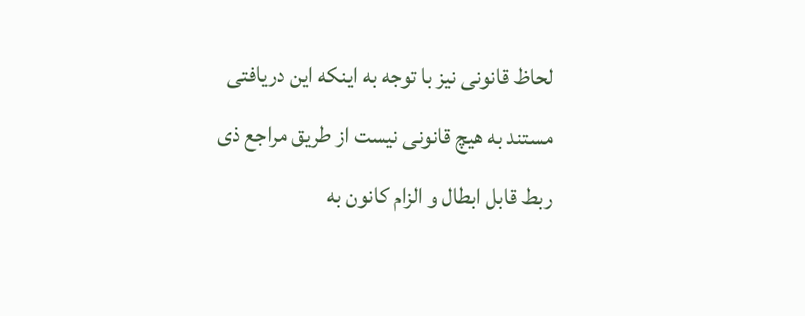لحاظ قانونی نیز با توجه به اینکه این دریافتی مستند به هیچ قانونی نیست از طریق مراجع ذی ربط قابل ابطال و الزام کانون به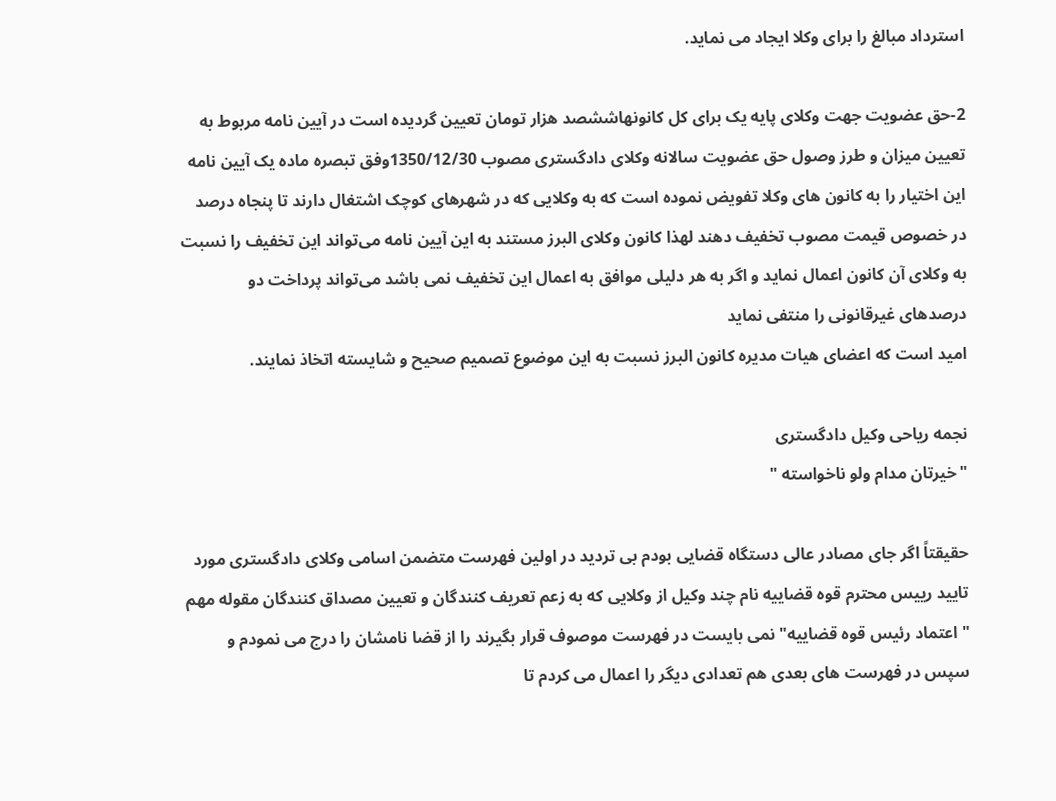استرداد مبالغ را برای وکلا ایجاد می نماید.

2-حق عضویت جهت وکلای پایه یک برای کل کانونهاششصد هزار تومان تعیین گردیده است در آیین نامه مربوط به تعیین میزان و طرز وصول حق عضویت سالانه وکلای دادگستری مصوب 1350/12/30وفق تبصره ماده یک آیین نامه این اختیار را به کانون های وکلا تفویض نموده است که به وکلایی که در شهرهای کوچک اشتغال دارند تا پنجاه درصد در خصوص قیمت مصوب تخفیف دهند لهذا کانون وکلای البرز مستند به این آیین نامه می‌تواند این تخفیف را نسبت به وکلای آن کانون اعمال نماید و اگر به هر دلیلی موافق به اعمال این تخفیف نمی باشد می‌تواند پرداخت دو درصدهای غیرقانونی را منتفی نماید
امید است که اعضای هیات مدیره کانون البرز نسبت به این موضوع تصمیم صحیح و شایسته اتخاذ نمایند.

نجمه ریاحی وکیل دادگستری
"خیرتان مدام ولو ناخواسته "

حقیقتاً اگر جای مصادر عالی دستگاه قضایی بودم بی تردید در اولین فهرست متضمن اسامی وکلای دادگستری مورد تایید رییس محترم قوه قضاییه نام چند وکیل از وکلایی که به زعم تعریف کنندگان و تعیین مصداق کنندگان مقوله مهم " اعتماد رئیس قوه قضاییه" نمی بایست در فهرست موصوف قرار بگیرند را از قضا نامشان را درج می نمودم و سپس در فهرست های بعدی هم تعدادی دیگر را اعمال می کردم تا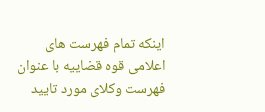اینکه تمام فهرست های اعلامی قوه قضاییه با عنوان فهرست وکلای مورد تایید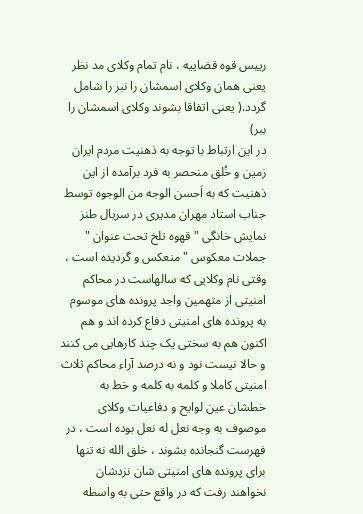رییس قوه قضاییه ، نام تمام وکلای مد نظر یعنی همان وکلای اسمشان را نبر را شامل گردد.( یعنی اتفاقا بشوند وکلای اسمشان را ببر)
در این ارتباط با توجه به ذهنیت مردم ایران زمین و خُلق منحصر به فرد برآمده از این ذهنیت که به اَحسن الوجه من الوجوه توسط جناب استاد مهران مدیری در سریال طنز نمایش خانگی " قهوه تلخ تحت عنوان " جملات معکوس " منعکس و گردیده است ، وقتی نام وکلایی که سالهاست در محاکم امنیتی از متهمین واجد پرونده های موسوم به پرونده های امنیتی دفاع کرده اند و هم اکنون هم به سختی یک چند کارهایی می کنند و حالا نیست نود و نه درصد آراء محاکم ثلاث امنیتی کاملا و کلمه به کلمه و خط به خطشان عین لوایح و دفاعیات وکلای موصوف به وجه نعل له نعل بوده است ، در فهرست گنجانده بشوند ، خلق الله نه تنها برای پرونده های امنیتی شان نزدشان نخواهند رفت که در واقع حتی به واسطه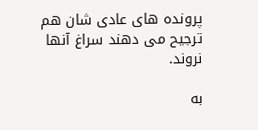پرونده های عادی شان هم ترجیح می دهند سراغ آنها نروند.

به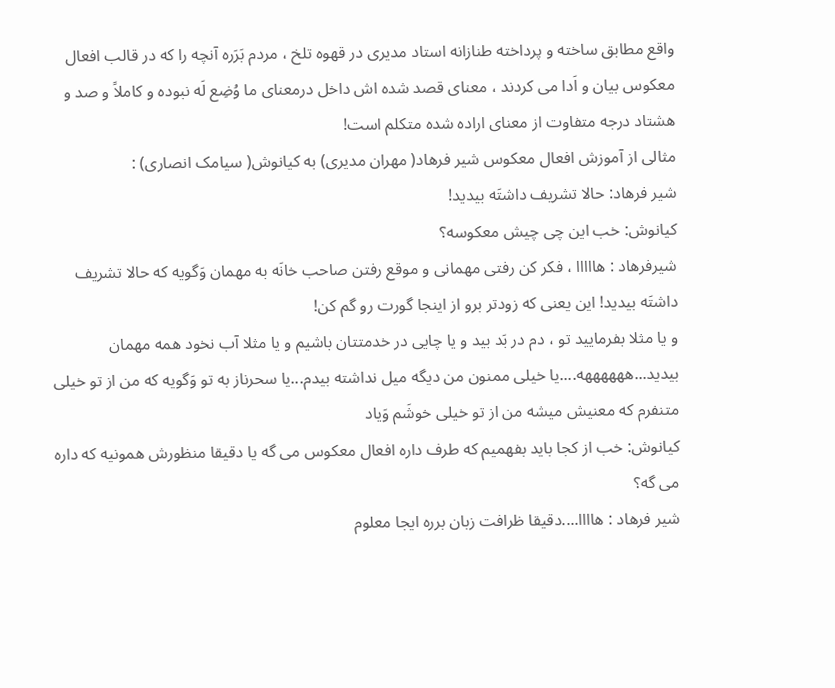واقع مطابق ساخته و پرداخته طنازانه استاد مدیری در قهوه تلخ ، مردم بَرَره آنچه را که در قالب افعال معکوس بیان و اَدا می کردند ، معنای قصد شده اش داخل درمعنای ما وُضِع لَه نبوده و کاملاً و صد و هشتاد درجه متفاوت از معنای اراده شده متکلم است!
مثالی از آموزش افعال معکوس شیر فرهاد( مهران مدیری) به کیانوش( سیامک انصاری) :
شیر فرهاد: حالا تشریف داشتَه بیدید!
کیانوش: خب این چی چیش معکوسه؟
شیرفرهاد : هااااا ، فکر کن رفتی مهمانی و موقع رفتن صاحب خانَه به مهمان وَگویه که حالا تشریف داشتَه بیدید! این یعنی که زودتر برو از اینجا گورت رو گم کن!
و یا مثلا بفرمایید تو ، دم در بَد بید و یا چایی در خدمتتان باشیم و یا مثلا آب نخود همه مهمان بیدید...ههههههه....یا خیلی ممنون من دیگه میل نداشته بیدم...یا سحرناز به تو وَگویه که من از تو خیلی متنفرم که معنیش میشه من از تو خیلی خوشَم وَیاد
کیانوش: خب از کجا باید بفهمیم که طرف داره افعال معکوس می گه یا دقیقا منظورش همونیه که داره می گه؟
شیر فرهاد : هاااا....دقیقا ظرافت زبان برره ایجا معلوم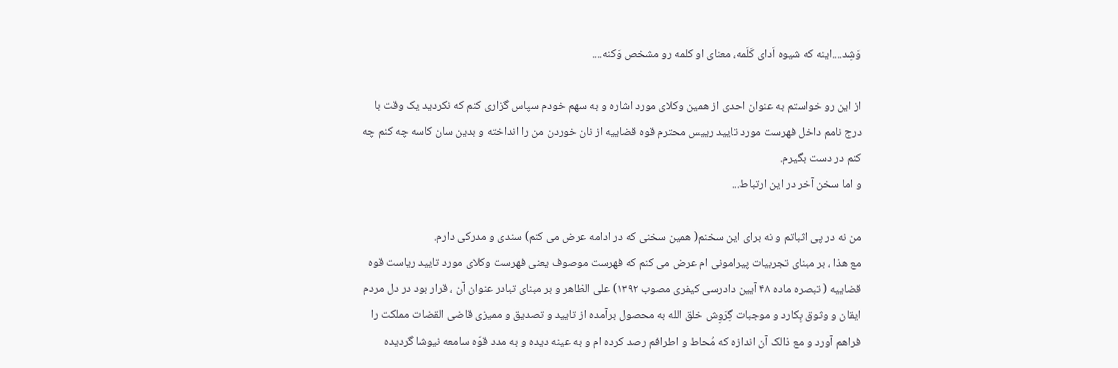وَشِد....اینه که شیوه اَدای کَلَمه، معنای او کلمه رو مشخص وَکنه....

از این رو خواستم به عنوان احدی از همین وکلای مورد اشاره و به سهم خودم سپاس گزاری کنم که نکردید یک وقت با درج نامم داخل فهرست مورد تایید رییس محترم قوه قضاییه از نان خوردن من را انداخته و بدین سان کاسه چه کنم چه کنم در دست بگیرم.
و اما سخن آخر در این ارتباط...

من نه در پی اثباتم و نه برای این سخنم( همین سخنی که در ادامه عرض می کنم) سندی و مدرکی دارم.
مع هذا ، بر مبنای تجربیات پیرامونی ام عرض می کنم که فهرست موصوف یعنی فهرست وکلای مورد تایید ریاست قوه قضاییه ( تبصره ماده ۴۸ آیین دادرسی کیفری مصوب ۱۳۹۲) علی الظاهر و بر مبنای تبادر عنوان آن ، قرار بود در دل مردم ایقان و وثوق بِکارد و موجبات گِرَوِش خلق الله به محصول برآمده از تایید و تصدیق و ممیزی قاضی القضات مملکت را فراهم آورد و مع ذالک آن اندازه که مُحاط و اطرافم رصد کرده ام و به عینه دیده و به مدد قوّه سامعه نیوشا گردیده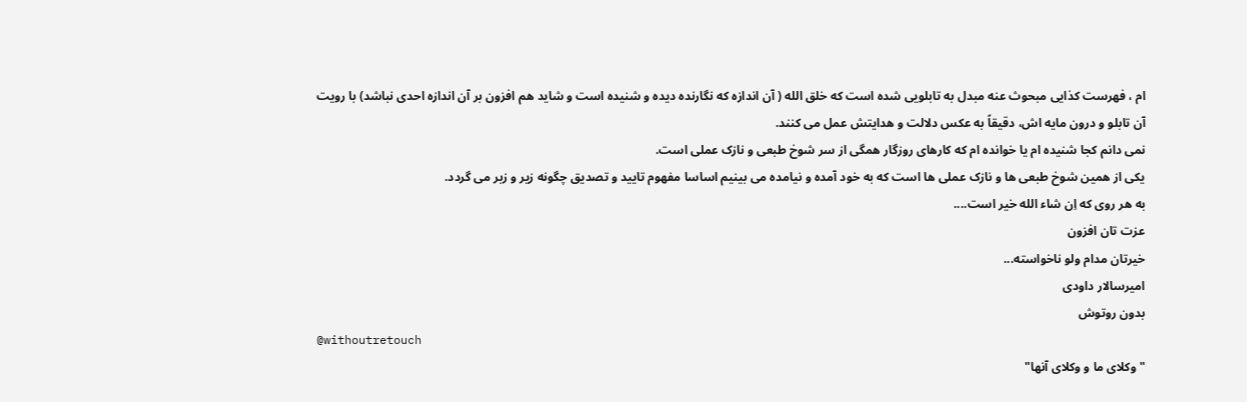ام ، فهرست کذایی مبحوث عنه مبدل به تابلویی شده است که خلق الله ( آن اندازه که نگارنده دیده و شنیده است و شاید هم افزون بر آن اندازه احدی نباشد) با رویت آن تابلو و درون مایه اش، دقیقاً به عکس دلالت و هدایتش عمل می کنند.
نمی دانم کجا شنیده ام یا خوانده ام که کارهای روزگار همگی از سر شوخ طبعی و نازک عملی است.
یکی از همین شوخ طبعی ها و نازک عملی ها است که به خود آمده و نیامده می بینیم اساسا مفهوم تایید و تصدیق چگونه زیر و زبر می گردد.
به هر روی که اِن شاء الله خیر است....
عزت تان افزون
خیرتان مدام ولو ناخواسته...
امیرسالار داودی
بدون روتوش
@withoutretouch
"وکلای ما و وکلای آنها"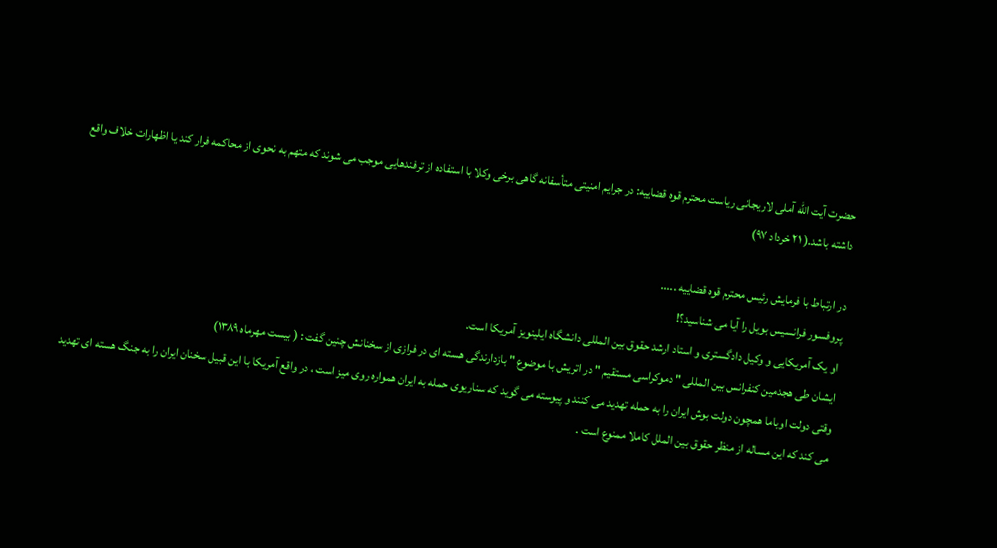حضرت آیت الله آملی لاریجانی ریاست محترم قوه قضاییه: در جرایم امنیتی متأسفانه گاهی برخی وکلا با استفاده از ترفندهایی موجب می شوند که متهم به نحوی از محاکمه فرار کند یا اظهارات خلاف واقع داشته باشد.( ۲۱ خرداد ۹۷)

در ارتباط با فرمایش رئیس محترم قوه قضاییه .....
پروفسور فرانسیس بویل را آیا می شناسید؟!
او یک آمریکایی و وکیل دادگستری و استاد ارشد حقوق بین المللی دانشگاه ایلینویز آمریکا است.
ایشان طی هجدمین کنفرانس بین المللی " دموکراسی مستقیم " در اتریش با موضوع " بازدارندگی هسته ای در فرازی از سخنانش چنین گفت : ( بیست مهرماه ۱۳۸۹)
وقتی دولت اوباما همچون دولت بوش ایران را به حمله تهدید می کنند و پیوسته می گوید که سناریوی حمله به ایران همواره روی میز است ، در واقع آمریکا با این قبیل سخنان ایران را به جنگ هسته ای تهدید می کند که این مساله از منظر حقوق بین الملل کاملا ممنوع است .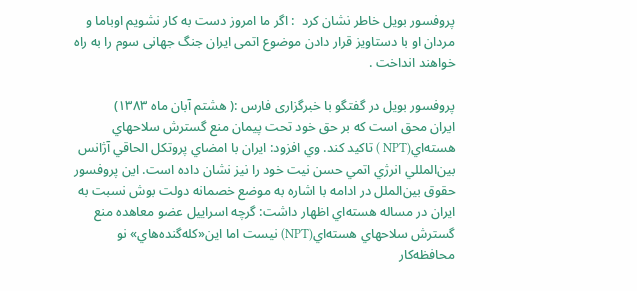پروفسور بویل خاطر نشان کرد  : اگر ما امروز دست به کار نشویم اوباما و مردان او با دستاویز قرار دادن موضوع اتمی ایران جنگ جهانی سوم را به راه خواهند انداخت .

پروفسور بویل در گفتگو با خبرگزاری فارس :( هشتم آبان ماه ۱۳۸۳)
ايران محق است كه بر حق خود تحت پيمان منع گسترش سلاحهاي هسته‌اي(NPT ) تاكيد كند. وي افزود: ايران با امضاي پروتكل الحاقي آژانس بين‌المللي انرژي اتمي حسن نيت خود را نيز نشان داده است. اين پروفسور حقوق بين‌‌الملل در ادامه با اشاره به موضع خصمانه دولت بوش نسبت به ايران در مساله هسته‌اي اظهار داشت: گرچه اسراييل عضو معاهده منع گسترش سلاحهاي هسته‌اي(NPT) نيست اما اين«كله‌گنده‌هاي» نو محافظه‌‌كار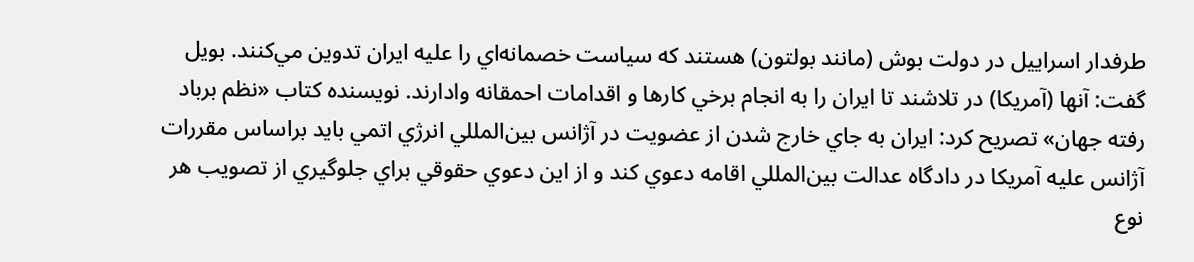طرفدار اسراييل در دولت بوش (مانند بولتون) هستند كه سياست خصمانه‌اي را عليه ايران تدوين مي‌كنند. بويل گفت: آنها (آمريكا) در تلاشند تا ايران را به انجام برخي كارها و اقدامات احمقانه وادارند. نويسنده كتاب «نظم برباد رفته جهان» تصريح كرد: ايران به جاي خارج شدن از عضويت در آژانس بين‌‌المللي انرژي اتمي بايد براساس مقررات آژانس عليه آمريكا در دادگاه عدالت بين‌المللي اقامه دعوي كند و از اين دعوي حقوقي براي جلوگيري از تصويب هر نوع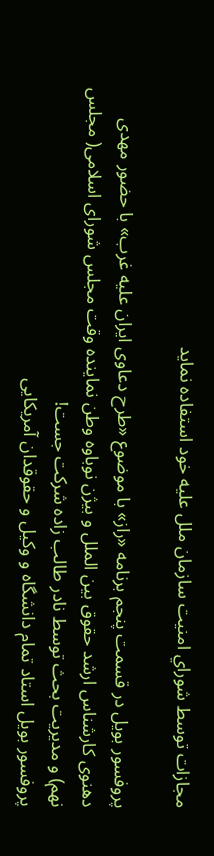مجازات توسط شوراي امنيت سازمان ملل عليه خود استفاده نمايد

پروفسور بویل در قسمت پنجم برنامه «راز» با موضوع «طرح دعاوی ایران علیه غرب» با حضور مهدی دهنوی کارشناس ارشد حقوق بین الملل و بیژن نوباوه وطن نماینده وقت مجلس شورای اسلامی( مجلس نهم) و مدیریت بحث توسط نادر طالب زاده شرکت جست!
پروفسور بویل استاد تمام دانشگاه و وکیل و حقوقدان آمریکایی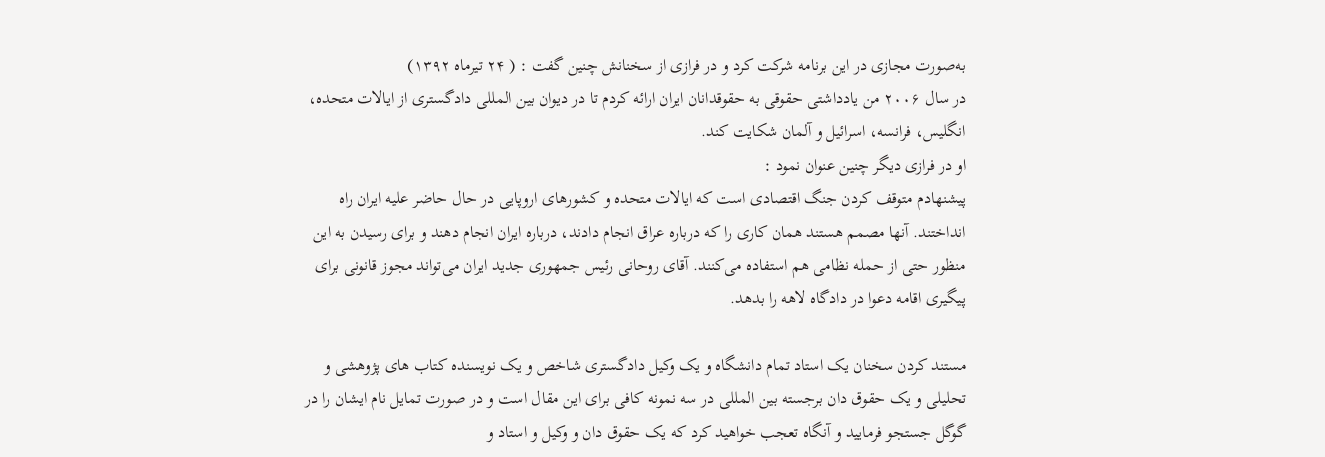به‌صورت مجازی در این برنامه شرکت کرد و در فرازی از سخنانش چنین گفت : ( ۲۴ تیرماه ۱۳۹۲)
در سال ۲۰۰۶ من یادداشتی حقوقی به حقوقدانان ایران ارائه کردم تا در دیوان بین المللی دادگستری از ایالات متحده، انگلیس، فرانسه، اسرائیل و آلمان شکایت کند.
او در فرازی دیگر چنین عنوان نمود :
پیشنهادم متوقف کردن جنگ اقتصادی است که ایالات متحده و کشورهای اروپایی در حال حاضر علیه ایران راه انداختند. آنها مصمم هستند همان کاری را که درباره عراق انجام دادند، درباره ایران انجام دهند و برای رسیدن به این منظور حتی از حمله نظامی هم استفاده می‌کنند. آقای روحانی رئیس جمهوری جدید ایران می‌تواند مجوز قانونی برای پیگیری اقامه دعوا در دادگاه لاهه را بدهد.

مستند کردن سخنان یک استاد تمام دانشگاه و یک وکیل دادگستری شاخص و یک نویسنده کتاب های پژوهشی و تحلیلی و یک حقوق دان برجسته بین المللی در سه نمونه کافی برای این مقال است و در صورت تمایل نام ایشان را در گوگل جستجو فرمایید و آنگاه تعجب خواهید کرد که یک حقوق دان و وکیل و استاد و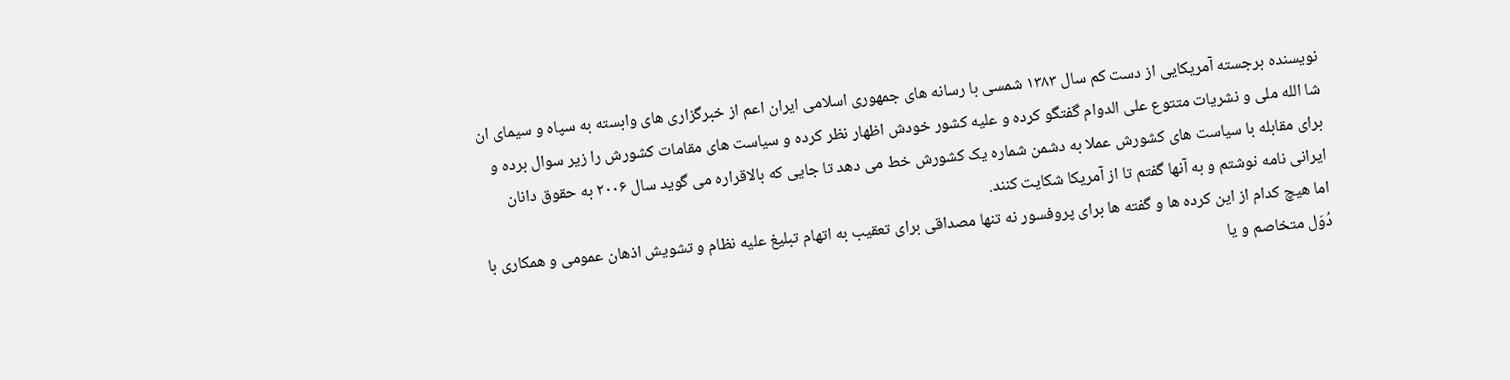نویسنده برجسته آمریکایی از دست کم سال ۱۳۸۳ شمسی با رسانه های جمهوری اسلامی ایران اعم از خبرگزاری های وابسته به سپاه و سیمای ان شا الله ملی و نشریات متتوع علی الدوام گفتگو کرده و علیه کشور خودش اظهار نظر کرده و سیاست های مقامات کشورش را زیر سوال برده و برای مقابله با سیاست های کشورش عملا به دشمن شماره یک کشورش خط می دهد تا جایی که بالاقراره می گوید سال ۲۰۰۶ به حقوق دانان ایرانی نامه نوشتم و به آنها گفتم تا از آمریکا شکایت کنند.
اما هیچ کدام از این کرده ها و گفته ها برای پروفسور نه تنها مصداقی برای تعقیب به اتهام تبلیغ علیه نظام و تشویش اذهان عمومی و همکاری با دُوَل متخاصم‌ و یا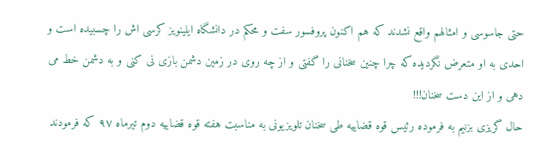حتی جاسوسی و امثالهم واقع نشدند که هم اکنون پروفسور سفت و محکم در دانشگاه ایلینویز کرسی اش را چسبیده است و احدی به او متعرض نگردیده که چرا چنین سخنانی را گفتی و از چه روی در زمین دشمن بازی نی کنی و به دشمن خط می دهی و از این دست سخنان!!!
حال گریزی بزنیم به فرموده رئیس قوه قضاییه طی سخنان تلویزیونی به مناسبت هفته قوه قضاییه دوم تیرماه ۹۷ که فرمودند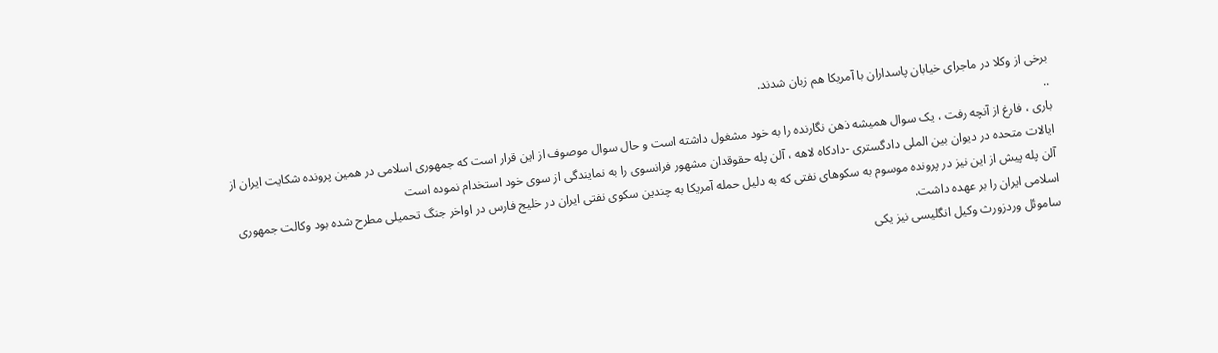برخی از وکلا در ماجرای خیابان پاسداران با آمریکا هم زبان شدند.
..
باری ، فارغ از آنچه رفت ، یک سوال همیشه ذهن نگارنده را به خود مشغول داشته است و حال سوال موصوف از این قرار است که جمهوری اسلامی در همین پرونده شکایت ایران از ایالات متحده در دیوان بین الملی دادگستری -دادکاه لاهه ، آلن پله حقوقدان مشهور فرانسوی را به نمایندگی از سوی خود استخدام نموده است
آلن پله پیش از این نیز در پرونده موسوم به سکوهای نفتی که به دلیل حمله آمریکا به چندین سکوی نفتی ایران در خلیج فارس در اواخر جنگ تحمیلی مطرح شده بود وکالت جمهوری اسلامی ایران را بر عهده داشت.
ساموئل وردزورث وکیل انگلیسی نیز یکی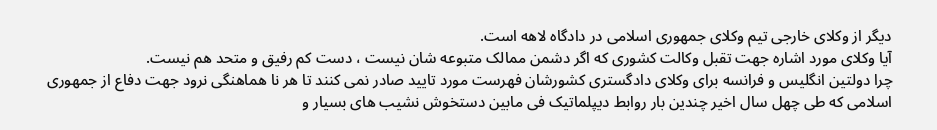دیگر از وکلای خارجی تیم وکلای جمهوری اسلامی در دادگاه لاهه است.
آیا وکلای مورد اشاره جهت تقبل وکالت کشوری که اگر دشمن ممالک متبوعه شان نیست ، دست کم رفیق و متحد هم نیست.
چرا دولتین انگلیس و فرانسه برای وکلای دادگستری کشورشان فهرست مورد تایید صادر نمی کنند تا هر نا هماهنگی نرود جهت دفاع از جمهوری اسلامی که طی چهل سال اخیر چندین بار روابط دیپلماتیک فی مابین دستخوش نشیب های بسیار و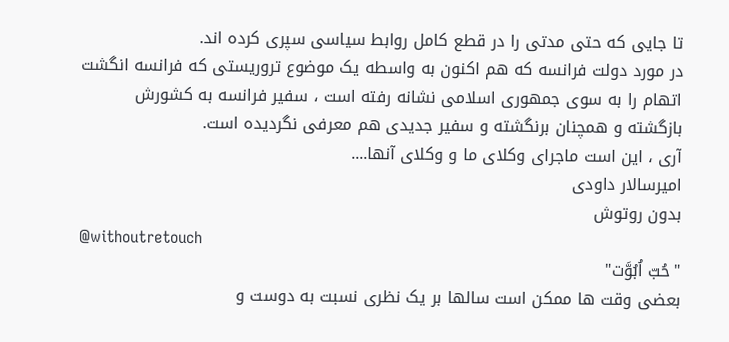تا جایی که حتی مدتی را در قطع کامل روابط سیاسی سپری کرده اند.
در مورد دولت فرانسه که هم اکنون به واسطه یک موضوع تروریستی که فرانسه انگشت اتهام را به سوی جمهوری اسلامی نشانه رفته است ، سفیر فرانسه به کشورش بازگشته و همچنان برنگشته و سفیر جدیدی هم معرفی نگردیده است.
آری ، این است ماجرای وکلای ما و وکلای آنها....
امیرسالار داودی
بدون روتوش
@withoutretouch
"حُبّ اُبُوَّت"
بعضی وقت ها ممکن است سالها بر یک نظری نسبت به دوست و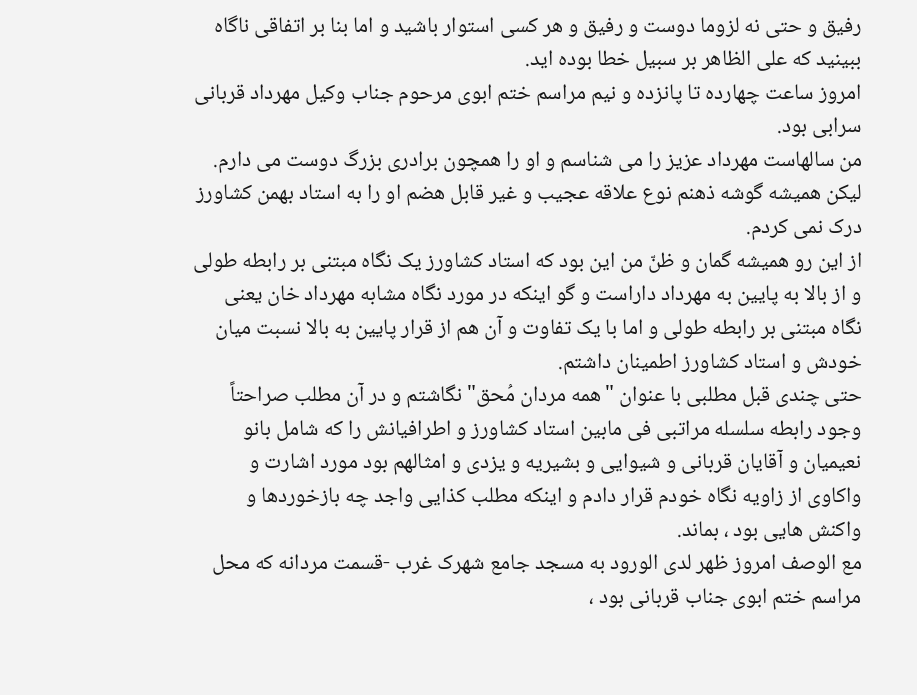رفیق و حتی نه لزوما دوست و رفیق و هر کسی استوار باشید و اما بنا بر اتفاقی ناگاه ببینید که علی الظاهر بر سبیل خطا بوده اید.
امروز ساعت چهارده تا پانزده و نیم مراسم ختم ابوی مرحوم جناب وکیل مهرداد قربانی سرابی بود.
من سالهاست مهرداد عزیز را می شناسم و او را همچون برادری بزرگ دوست می دارم.
لیکن همیشه گوشه ذهنم نوع علاقه عجیب و غیر قابل هضم او را به استاد بهمن کشاورز درک نمی کردم.
از این رو همیشه گمان و ظنّ من این بود که استاد کشاورز یک نگاه مبتنی بر رابطه طولی و از بالا به پایین به مهرداد داراست و گو اینکه در مورد نگاه مشابه مهرداد خان یعنی نگاه مبتنی بر رابطه طولی و اما با یک تفاوت و آن هم از قرار پایین به بالا نسبت میان خودش و استاد کشاورز اطمینان داشتم.
حتی چندی قبل مطلبی با عنوان "همه مردان مُحق" نگاشتم و در آن مطلب صراحتاً وجود رابطه سلسله مراتبی فی مابین استاد کشاورز و اطرافیانش را که شامل بانو نعیمیان و آقایان قربانی و شیوایی و بشیریه و یزدی و امثالهم بود مورد اشارت و واکاوی از زاویه نگاه خودم قرار دادم و اینکه مطلب کذایی واجد چه بازخوردها و واکنش هایی بود ، بماند.
مع الوصف امروز ظهر لدی الورود به مسجد جامع شهرک غرب -قسمت مردانه که محل مراسم ختم ابوی جناب قربانی بود ،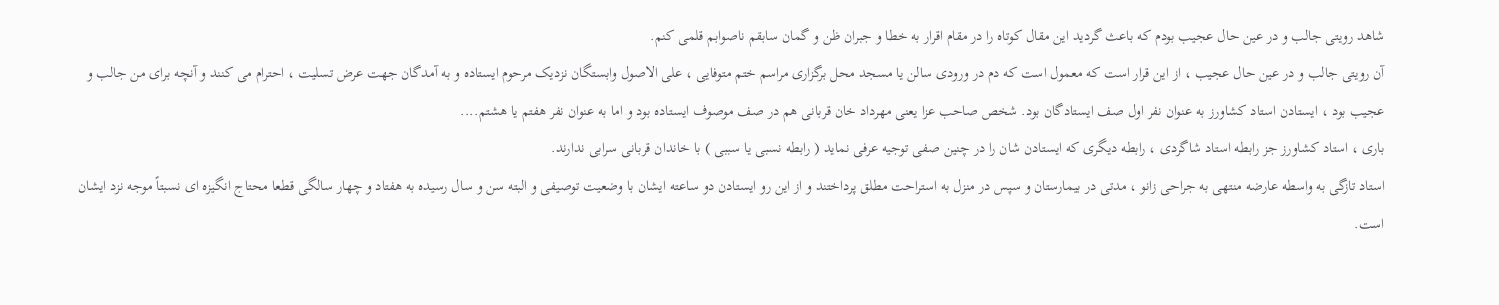شاهد رویتی جالب و در عین حال عجیب بودم که باعث گردید این مقال کوتاه را در مقام اقرار به خطا و جبران ظن و گمان سابقم ناصوابم قلمی کنم.
آن رویتی جالب و در عین حال عجیب ، از این قرار است که معمول است که دم در ورودی سالن یا مسجد محل برگزاری مراسم ختم متوفایی ، علی الاصول وابستگان نزدیک مرحوم ایستاده و به آمدگان جهت عرض تسلیت ، احترام می کنند و آنچه برای من جالب و عجیب بود ، ایستادن استاد کشاورز به عنوان نفر اول صف ایستادگان بود. شخص صاحب عزا یعنی مهرداد خان قربانی هم در صف موصوف ایستاده بود و اما به عنوان نفر هفتم یا هشتم....
باری ، استاد کشاورز جز رابطه استاد شاگردی ، رابطه دیگری که ایستادن شان را در چنین صفی توجیه عرفی نماید ( رابطه نسبی یا سببی ) با خاندان قربانی سرابی ندارند.
استاد تازگی به واسطه عارضه منتهی به جراحی زانو ، مدتی در بیمارستان و سپس در منزل به استراحت مطلق پرداختند و از این رو ایستادن دو ساعته ایشان با وضعیت توصیفی و البته سن و سال رسیده به هفتاد و چهار سالگی قطعا محتاج انگیزه ای نسبتاً موجه نزد ایشان است.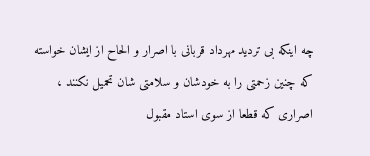چه اینکه بی تردید مهرداد قربانی با اصرار و الحاح از ایشان خواسته که چنین زحمتی را به خودشان و سلامتی شان تحمیل نکنند ، اصراری که قطعا از سوی استاد مقبول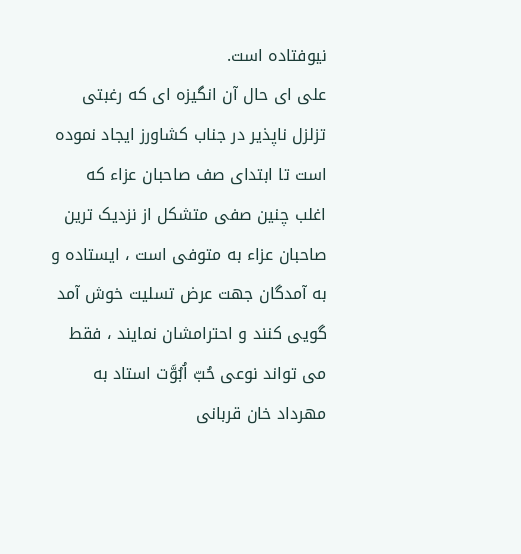نیوفتاده است.
علی ای حال آن انگیزه ای که رغبتی تزلزل ناپذیر در جناب کشاورز ایجاد نموده است تا ابتدای صف صاحبان عزاء که اغلب چنین صفی متشکل از نزدیک ترین صاحبان عزاء به متوفی است ، ایستاده و به آمدگان جهت عرض تسلیت خوش آمد گویی کنند و احترامشان نمایند ، فقط می تواند نوعی حُبّ اُبُوَّت استاد به مهرداد خان قربانی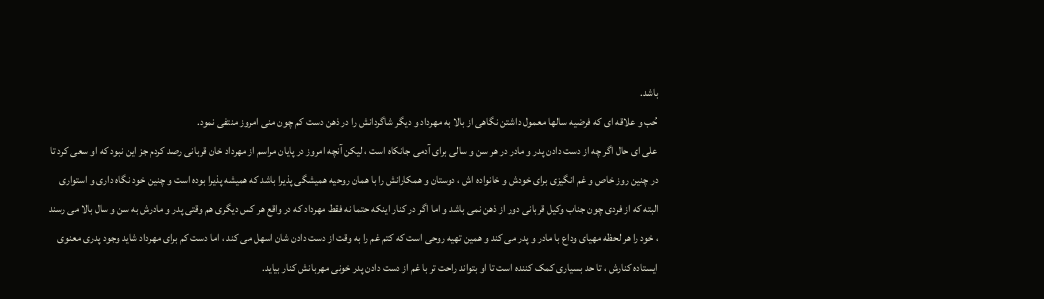باشد.
حُب و علاقه ای که فرضیه سالها معمول داشتن نگاهی از بالا به مهرداد و دیگر شاگردانش را در ذهن دست کم چون منی امروز منتفی نمود.
علی ای حال اگر چه از دست دادن پدر و مادر در هر سن و سالی برای آدمی جانکاه است ، لیکن آنچه امروز در پایان مراسم از مهرداد خان قربانی رصد کردم جز این نبود که او سعی کرد تا در چنین روز خاص و غم انگیزی برای خودش و خانواده اش ، دوستان و همکارانش را با همان روحیه همیشگی پذیرا باشد که همیشه پذیرا بوده است و چنین خود نگاه داری و استواری البته که از فردی چون جناب وکیل قربانی دور از ذهن نمی باشد و اما اگر در کنار اینکه حتما نه فقط مهرداد که در واقع هر کس دیگری هم وقتی پدر و مادرش به سن و سال بالا می رسند ، خود را هر لحظه مهیای وداع با مادر و پدر می کند و همین تهیه روحی است که کتم غم را به وقت از دست دادن شان اسهل می کند ، اما دست کم برای مهرداد شاید وجود پدری معنوی ایستاده کنارش ، تا حد بسیاری کمک کننده است تا او بتواند راحت تر با غم از دست دادن پدر خونی مهربانش کنار بیاید.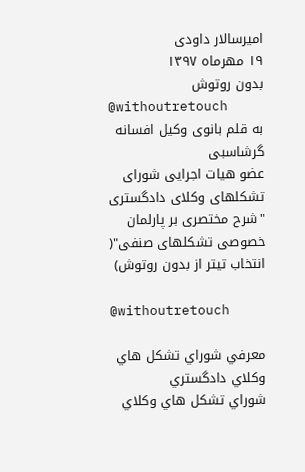امیرسالار داودی
۱۹ مهرماه ۱۳۹۷
بدون روتوش
@withoutretouch
به قلم بانوی وکیل افسانه گرشاسبی
عضو هیات اجرایی شورای تشکلهای وکلای دادگستری
"شرح مختصری بر پارلمان خصوصی تشکلهای صنفی"( انتخاب تیتر از بدون روتوش)

@withoutretouch

معرفي شوراي تشكل هاي وكلاي دادگستري
شوراي تشكل هاي وكلاي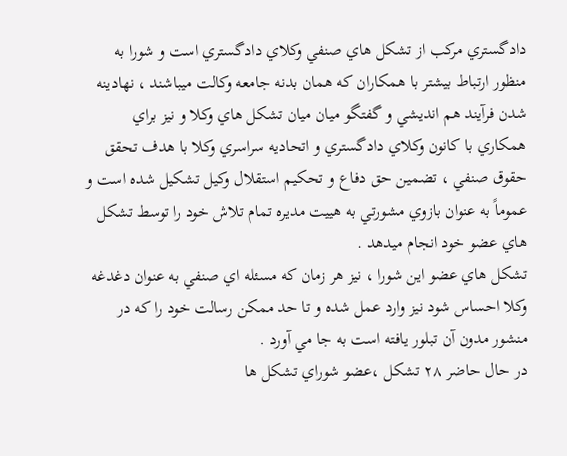دادگستري مركب از تشكل هاي صنفي وكلاي دادگستري است و شورا به منظور ارتباط بيشتر با همكاران كه همان بدنه جامعه وكالت ميباشند ، نهادينه شدن فرآيند هم انديشي و گفتگو ميان ميان تشكل هاي وكلا و نيز براي همكاري با كانون وكلاي دادگستري و اتحاديه سراسري وكلا با هدف تحقق حقوق صنفي ، تضمين حق دفاع و تحكيم استقلال وكيل تشكيل شده است و عموماً به عنوان بازوي مشورتي به هييت مديره تمام تلاش خود را توسط تشكل هاي عضو خود انجام ميدهد .
تشكل هاي عضو اين شورا ، نيز هر زمان كه مسئله اي صنفي به عنوان دغدغه وكلا احساس شود نيز وارد عمل شده و تا حد ممكن رسالت خود را كه در منشور مدون آن تبلور يافته است به جا مي آورد .
در حال حاضر ٢٨ تشكل ،عضو شوراي تشكل ها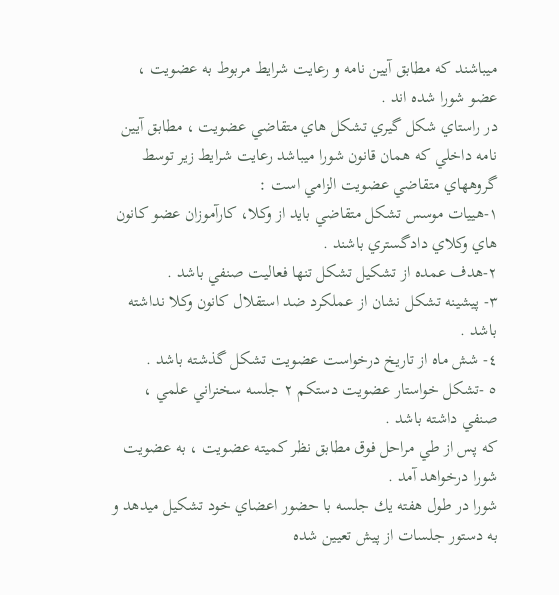ميباشند كه مطابق آيين نامه و رعايت شرايط مربوط به عضويت ، عضو شورا شده اند .
در راستاي شكل گيري تشكل هاي متقاضي عضويت ، مطابق آيين نامه داخلي كه همان قانون شورا ميباشد رعايت شرايط زير توسط گروههاي متقاضي عضويت الزامي است :
١-هييات موسس تشكل متقاضي بايد از وكلا، كارآموزان عضو كانون هاي وكلاي دادگستري باشند .
٢-هدف عمده از تشكيل تشكل تنها فعاليت صنفي باشد .
٣- پيشينه تشكل نشان از عملكرد ضد استقلال كانون وكلا نداشته باشد .
٤- شش ماه از تاريخ درخواست عضويت تشكل گذشته باشد .
٥ -تشكل خواستار عضويت دستكم ٢ جلسه سخنراني علمي ، صنفي داشته باشد .
كه پس از طي مراحل فوق مطابق نظر كميته عضويت ، به عضويت شورا درخواهد آمد .
شورا در طول هفته يك جلسه با حضور اعضاي خود تشكيل ميدهد و به دستور جلسات از پيش تعيين شده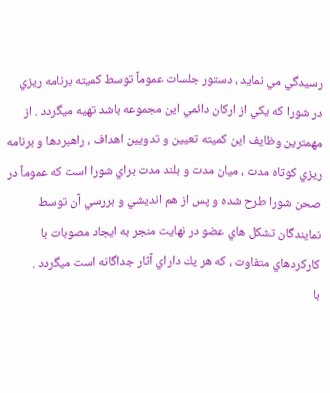رسيدگي مي نمايد ، دستور جلسات عموماً توسط كميته برنامه ريزي در شورا كه يكي از اركان دائمي اين مجموعه باشد تهيه ميگردد . از مهمترين وظايف اين كميته تعيين و تدويين اهداف ، راهبردها و برنامه ريزي كوتاه مدت ، ميان مدت و بلند مدت براي شورا است كه عموماً در صحن شورا طرح شده و پس از هم انديشي و بررسي آن توسط نمايندگان تشكل هاي عضو در نهايت منجر به ايجاد مصوبات با كاركردهاي متفاوت ، كه هر يك داراي آثار جداگانه است ميگردد .
با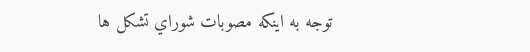توجه به اينكه مصوبات شوراي تشكل ها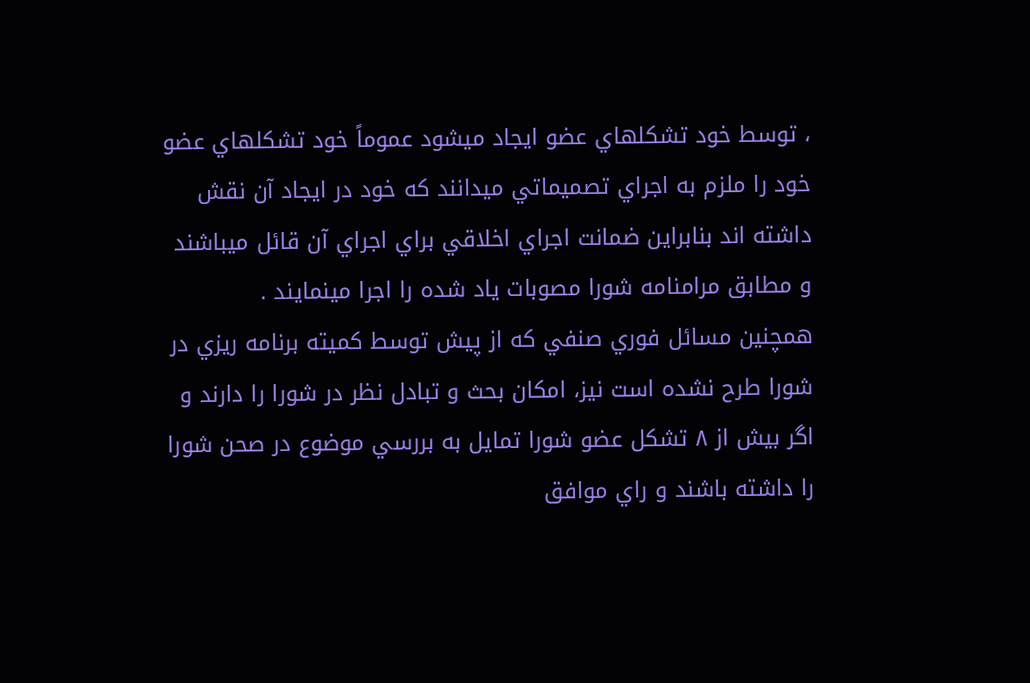، توسط خود تشكلهاي عضو ايجاد ميشود عموماً خود تشكلهاي عضو خود را ملزم به اجراي تصميماتي ميدانند كه خود در ايجاد آن نقش داشته اند بنابراين ضمانت اجراي اخلاقي براي اجراي آن قائل ميباشند و مطابق مرامنامه شورا مصوبات ياد شده را اجرا مينمايند .
همچنين مسائل فوري صنفي كه از پيش توسط كميته برنامه ريزي در شورا طرح نشده است نيز، امكان بحث و تبادل نظر در شورا را دارند و اگر بيش از ٨ تشكل عضو شورا تمايل به بررسي موضوع در صحن شورا را داشته باشند و راي موافق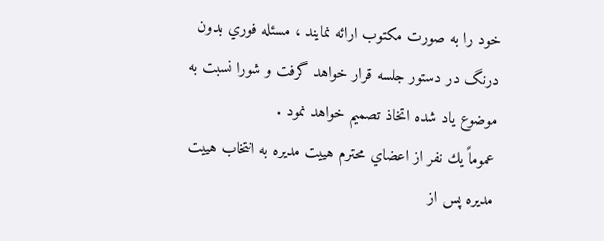خود را به صورت مكتوب ارائه نمايند ، مسئله فوري بدون درنگ در دستور جلسه قرار خواهد گرفت و شورا نسبت به موضوع ياد شده اتخاذ تصميم خواهد نمود .
عموماً يك نفر از اعضاي محترم هييت مديره به انتخاب هييت مديره پس از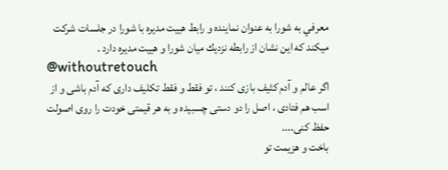معرفي به شورا به عنوان نماينده و رابط هييت مديره با شورا در جلسات شركت ميكند كه اين نشان از رابطه نزديك ميان شورا و هييت مديره دارد .
@withoutretouch
اگر عالم و آدم کثیف بازی کنند ، تو فقط و فقط تکلیف داری که آدم باشی و از اسب هم فتادی ، اصل را دو دستی چسبیده و به هر قیمتی خودت را روی اصولت حفظ کنی....
باخت و هزیمت تو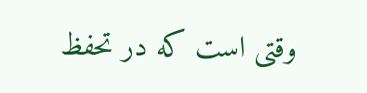وقتی است که در تحفظ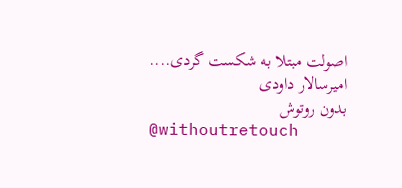اصولت مبتلا به شکست گردی....
امیرسالار داودی
بدون روتوش
@withoutretouch